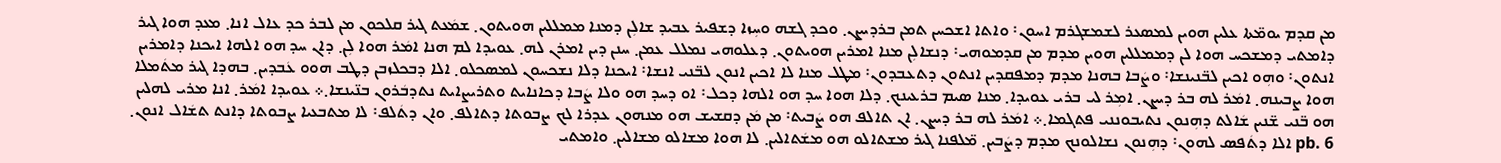ܡܢ ܩܕܡ ܝܘܡ̈ܬܐ ܥܠܝܢ ܗܘܝܢ ܠܡܣܥܪ ܠܫܡܫܓܪܡ ܐܚܘܢ܃ ܘܐܬܐ ܐܫܟܚܢ ܬܡܢ ܒܪܕܝܨܢ܂ ܘܟܕ ܓܫܗ ܘܚܼܙܐ ܕܫܦܝܪ ܥܒܝܕ ܫܐܠܼܢ ܕܡܢܐ ܡܡܠܠܝܢ ܗܘܝܬܘܢ܂ ܫܡܿܥܬ ܓܝܪ ܩܠܟܘܢ ܡܢ ܠܒܪ ܟܕ ܥܐܠ ܐܢܐ܂ ܡܥܕ ܗܘܐ ܓܝܪ ܕܐܡܬܝ ܕܡܫܟܚ ܗܘܐ ܠܢ ܕܡܡܠܠܝܢ ܗܘܝܢ ܡܕܡ ܡܢ ܩܕܡܘܗܝ܃ ܕܢܫܐܠܼܢ ܡܢܐ ܐܡܪܝܢ ܗܘܝܬܘܢ܂ ܕܥܠܘܗܝ ܢܡܠܠ ܥܡܢ܂ ܚܢܢ ܕܝܢ ܐܡܪܢ ܠܗ܂ ܥܘܝܕܐ ܠܡ ܗܢܐ ܐܡܿܪ ܗܘܐ ܠܼܢ܂ ܕܐܢ ܚܕ ܗܘ ܐܠܗܐ ܐܝܟܢܐ ܕܐܡܪܝܢ ܐܢܬܘܢ܃ ܘܗܼܘ ܐܟܝܢ ܠܒ̈ܢܝܢܫܐ܃ ܘܨܿܒܐ ܒܗܢܐ ܡܕܡ ܕܡܦܩܕܝܢ ܐܢܬܘܢ ܕܬܥܒܕܘܢ܃ ܡܛܠ ܡܢܐ ܠܐ ܐܟܝܢ ܐܢܘܢ ܠܒ̈ܢܝ ܐܢܫܐ܃ ܐܝܟܢܐ ܕܠܐ ܢܫܟܚܘܢ ܠܡܣܟܠܘ܂ ܐܠܐ ܕܒܟܠܙܒܢ ܕܛܒ ܗܘܘ ܥܿܒܕܝܢ܂ ܒܗܕܐ ܓܝܪ ܡܬܿܡܠܐ ܗܘܐ ܨܒܝܢܗ܂ ܐܡܿܪ ܠܗ ܒܪ ܕܝܨܢ܂ ܐܡܼܪ ܠܝ ܒܪܝ ܥܘܝܕܐ܂ ܡܢܐ ܣܝܡ ܒܪܥܝܢܟ܂ ܕܠܐ ܗܘܐ ܚܕ ܗܘ ܐܠܗܐ ܕܟܠ܃ ܐܘ ܕܚܕ ܗܘ ܘܠܐ ܨܿܒܐ ܕܟܐܢܐܝܬ ܘܬܪܝܨܐܝܬ ܢܬܕܒܿܪܘܢ ܒܢ̈ܝܢܫܐ܂܀ ܥܘܝܕܐ ܐܡܿܪ܂ ܐܢܐ ܡܪܝ ܠܗܠܝܢ ܗܘ ܒ̈ܢܝ ܫ̈ܢܝܢ ܫܿܐܠܬ ܕܗܼܢܘܢ ܢܬܝܒܘܢܢܝ ܦܬܓܡܐ܂܀ ܐܡܿܪ ܠܗ ܒܪ ܕܝܨܢ܂ ܐܢ ܬܐܠܦ ܗܘ ܨܿܒܝܬ܃ ܡܢ ܡܿܢ ܕܩܫܝܫ ܗܘ ܡܢܗܘܢ ܥܕܪܐ ܠܟ ܨܒܘܬܐ ܕܬܐܠܦ܂ ܘܐܢ ܕܬܿܠܦ܃ ܠܐ ܡܬܒܥܝܐ ܨܒܘܬܐ ܕܐܢܬ ܬܫܿܐܠ ܐܢܘܢ܂ pb. 6 ܐܠܐ ܕܬܿܦܣ ܠܗܘܢ܃ ܕܗܼܢܘܢ ܢܫܐܠܘܢܟ ܡܕܡ ܕܨܿܒܝܢ܂ ܡ̈ܠܦܢܐ ܓܝܪ ܡܫܬܐܠܘ ܗܘ ܡܫܿܬܐܠܝܢ܂ ܠܐ ܗܘܐ ܡܫܐܠܘ ܡܫܐܠܝܢ܂ ܘܐܡܬܝ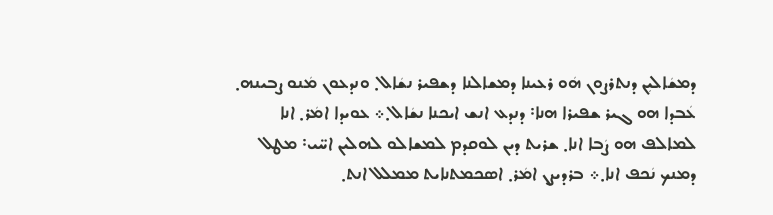ܕܡܫܿܐܠܝܼܢ ܕܢܬܪܨܘܢ ܗܿܘ ܪܥܝܢܐ ܕܡܫܐܠܢܐ ܕܫܦܝܪ ܢܫܿܐܠ܂ ܘܢܕܥܘܢ ܡܿܢܘ ܨܒܝܢܗ܂ ܥܿܒܕܐ ܗܘ ܓܝܪ ܫܦܝܪܐ ܗܢܐ܃ ܕܢܕܥ ܐܢܫ ܐܝܟܢܐ ܢܫܿܐܠ܂܀ ܥܘܝܕܐ ܐܡܿܪ܂ ܐܢܐ ܠܡܐܠܦ ܗܘ ܨܿܒܐ ܐܢܐ܂ ܫܪܝܬ ܕܝܢ ܠܘܩܕܡ ܠܡܫܐܠܘ ܠܗܠܝܢ ܐܚ̈ܝ܃ ܡܛܠ ܕܡܢܟ ܢܿܟܦ ܐܢܐ܂܀ ܒܪܕܝܨܢ ܐܡܿܪ܂ ܐܣܟܡܬܢܐܝܬ ܡܡܠܠ ܐܢܬ܂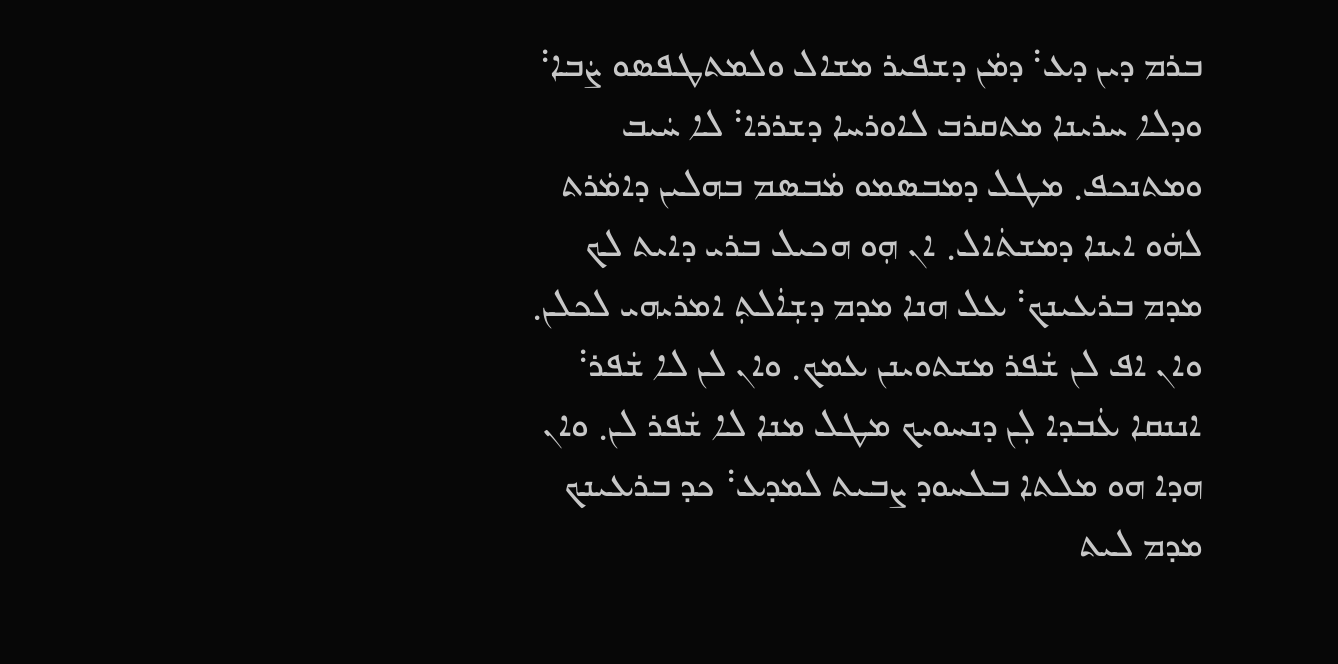ܒܪܡ ܕܝܢ ܕܥ܃ ܕܡܿܢ ܕܫܦܝܪ ܡܫܐܠ ܘܠܡܬܛܦܣܘ ܨܿܒܐ܃ ܘܕܠܐ ܚܪܝܢܐ ܡܬܩܪܒ ܠܐܘܪܚܐ ܕܫܪܪܐ܃ ܠܐ ܚܿܝܒ ܘܡܬܢܟܦ܂ ܡܛܠ ܕܡܒܣܡܘ ܡܿܒܣܡ ܒܗܠܝܢ ܕܐܡܿܪܬ ܠܗܿܘ ܐܝܢܐ ܕܡܫܬܿܐܠ܂ ܐܢ ܗܼܘ ܗܟܝܠ ܒܪܝ ܕܐܝܬ ܠܟ ܡܕܡ ܒܪܥܝܢܟ܃ ܥܠ ܗܢܐ ܡܕܡ ܕܫܼܐܿܠܬܼ ܐܡܪܝܗܝ ܠܟܠܢ܂ ܘܐܢ ܐܦ ܠܢ ܫܿܦܪ ܡܫܬܘܝܢܢ ܥܡܟ܂ ܘܐܢ ܠܢ ܠܐ ܫܿܦܪ܃ ܐܢܢܩܐ ܥܿܒܕܐ ܠܼܢ ܕܢܚܘܝܟ ܡܛܠ ܡܢܐ ܠܐ ܫܿܦܪ ܠܢ܂ ܘܐܢ ܗܕܐ ܗܘ ܡܠܬܐ ܒܠܚܘܕ ܨܒܝܬ ܠܡܕܥ܃ ܟܕ ܒܪܥܝܢܟ ܡܕܡ ܠܝܬ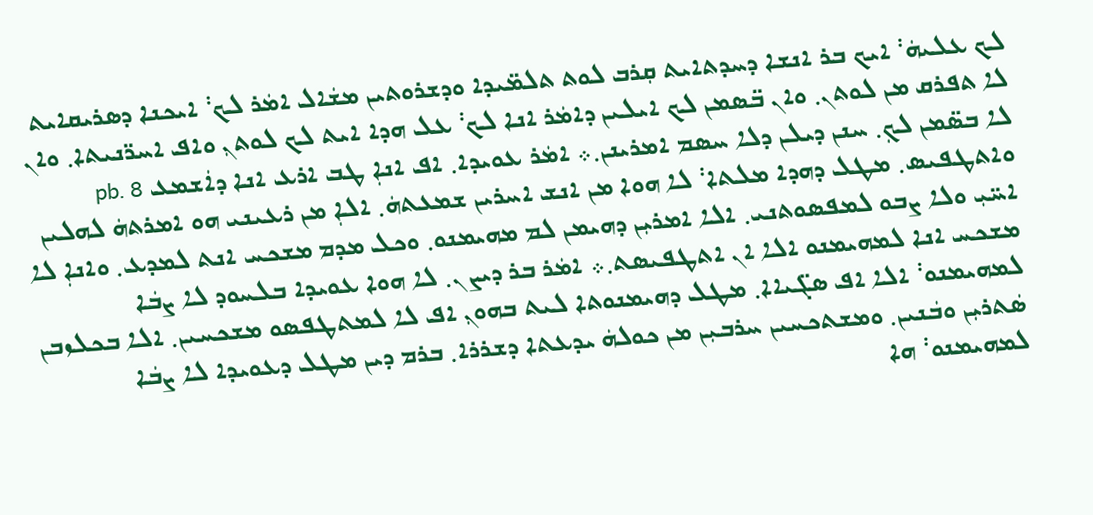ܠܟ ܥܠܝܗܿ܃ ܐܝܟ ܒܪ ܐܢܫܐ ܕܚܕܬܐܝܬ ܩܼܪܒ ܠܘܬ ܬܠܡ̈ܝܕܐ ܘܕܫܪܘܬܝܢ ܡܫܿܐܠ ܐܡܿܪ ܠܟ܃ ܐܝܟܢܐ ܕܣܪܝܩܐܝܬ ܠܐ ܬܦܪܩ ܡܢ ܠܘܬܢ܂ ܘܐܢ ܒ̈ܣܡܢ ܠܟ ܐܝܠܝܢ ܕܐܡܿܪ ܐܢܐ ܠܟ܃ ܥܠ ܗܕܐ ܐܝܬ ܠܟ ܠܘܬܢܼ ܘܐܦ ܐܚܪ̈ܢܝܬܐ܂ ܘܐܢ ܠܐ ܒܣ̈ܡܢ ܠܟܼ܂ ܚܢܢ ܕܝܠܢ ܕܠܐ ܚܣܡ ܐܡܪܝܢܢ܂܀ ܐܡܿܪ ܥܘܝܕܐ܂ ܐܦ ܐܢܐܼ ܛܒ ܐܪܥ ܐܢܐ ܕܐܿܫܡܥ pb. 8 ܘܐܬܛܦܝܣ܂ ܡܛܠ ܕܗܕܐ ܡܠܬܐ܃ ܠܐ ܗܘܐ ܡܢ ܐܢܫ ܐܚܪܝܢ ܫܡܥܬܗܿ܂ ܐܠܐܼ ܡܢ ܪܥܝܢܝ ܗܘ ܐܡܪܬܗܿ ܠܗܠܝܢ ܐܚ̈ܝܼ ܘܠܐ ܨܒܘ ܠܡܦܣܘܬܢܝ܂ ܐܠܐ ܐܡܪܝܼܢ ܕܗܝܡܢ ܠܡ ܡܗܝܡܢܘ܂ ܘܟܠ ܡܕܡ ܡܫܟܚ ܐܢܬ ܠܡܕܥ܂ ܘܐܢܐܼ ܠܐ ܡܫܟܚ ܐܢܐ ܠܡܗܝܡܢܘ ܐܠܐ ܐܢ ܐܬܛܦܝܣܬ܂܀ ܐܡܿܪ ܒܪ ܕܝܨܢ܂ ܠܐ ܗܘܐ ܥܘܝܕܐ ܒܠܚܘܕ ܠܐ ܨܒܿܐ ܠܡܗܝܡܢܘ܃ ܐܠܐ ܐܦ ܣܓ̈ܝܐܐ܂ ܡܛܠ ܕܗܝܡܢܘܬܐ ܠܝܬ ܒܗܘܢܼ ܐܦ ܠܐ ܠܡܬܛܦܣܘ ܡܫܟܚܝܢ܂ ܐܠܐ ܒܟܠܙܒܢ ܣܿܬܪܝܼܢ ܘܒܿܢܝܢ܂ ܘܡܫܬܟܚܝܢ ܚܪܒܝܼܢ ܡܢ ܟܘܠܗܿ ܝܕܥܬܐ ܕܫܪܪܐ܂ ܒܪܡ ܕܝܢ ܡܛܠ ܕܥܘܝܕܐ ܠܐ ܨܒܿܐ ܠܡܗܝܡܢܘ܃ ܗܐ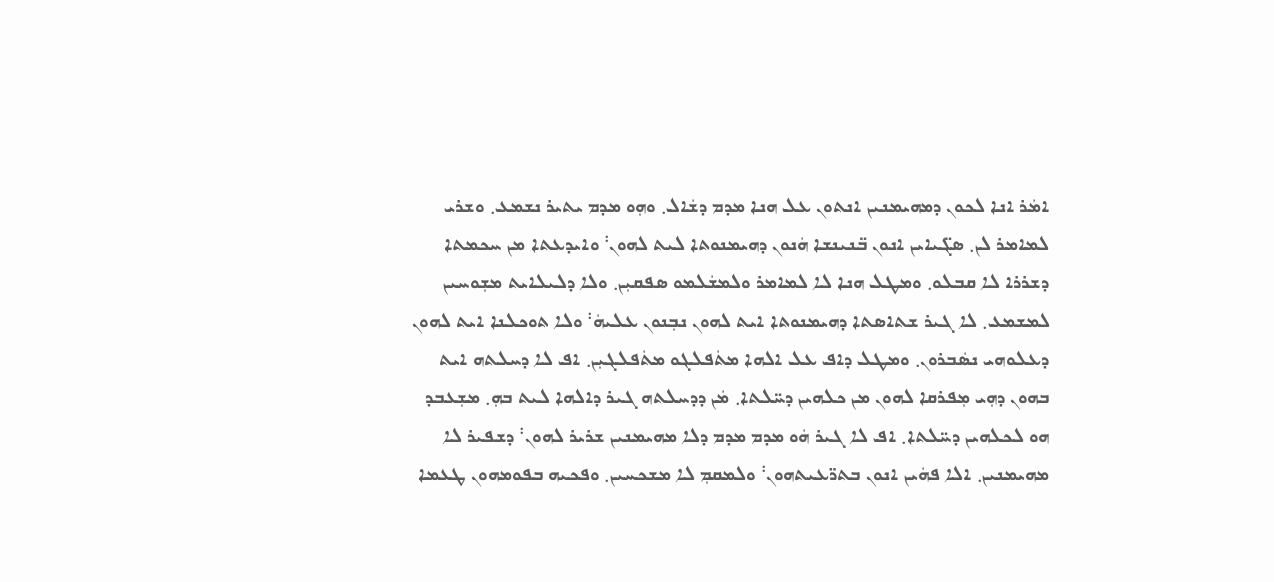ܐܡܿܪ ܐܢܐ ܠܟܘܢ ܕܡܗܝܡܢܝܢ ܐܢܬܘܢ ܥܠ ܗܢܐ ܡܕܡ ܕܫܿܐܠ܂ ܘܗܼܘ ܡܕܡ ܝܬܝܪ ܢܫܡܥ܂ ܘܫܪܝ ܠܡܐܡܪ ܠܢ܂ ܣܓ̈ܝܐܝܢ ܐܢܘܢ ܒ̈ܢܝܢܫܐ ܗܿܢܘܢ ܕܗܝܡܢܘܬܐ ܠܝܬ ܠܗܘܢ܃ ܘܐܝܕܥܬܐ ܡܢ ܚܟܡܬܐ ܕܫܪܪܐ ܠܐ ܩܒܠܘ܂ ܘܡܛܠ ܗܢܐ ܠܐ ܠܡܐܡܪ ܘܠܡܫܿܠܡܘ ܣܦܩܝܼܢ܂ ܘܠܐ ܕܠܝܠܐܝܬ ܡܫܼܘܚܝܢ ܠܡܫܡܥ܂ ܠܐ ܓܝܪ ܫܬܐܣܬܐ ܕܗܝܡܢܘܬܐ ܐܝܬ ܠܗܘܢ ܢܒܼܢܘܢ ܥܠܝܗܿ܃ ܘܠܐ ܬܘܟܠܢܐ ܐܝܬ ܠܗܘܢ ܕܥܠܘܗܝ ܢܣܿܒܪܘܢ܂ ܘܡܛܠ ܕܐܦ ܥܠ ܐܠܗܐ ܡܬܿܦܠܓܘ ܡܬܿܦܠܓܝܼܢ܂ ܐܦ ܠܐ ܕܚܠܬܗ ܐܝܬ ܒܗܘܢ ܕܗܼܝ ܡܼܦܪܩܐ ܠܗܘܢ ܡܢ ܟܠܗܝܢ ܕܚ̈ܠܬܐ܂ ܡܿܢ ܕܕܚܠܬܗ ܓܝܪ ܕܐܠܗܐ ܠܝܬ ܒܗܼ܂ ܡܫܼܥܒܕ ܗܘ ܠܟܠܗܝܢ ܕܚ̈ܠܬܐ܂ ܐܦ ܠܐ ܓܝܪ ܗܿܘ ܡܕܡ ܡܕܡ ܕܠܐ ܡܗܝܡܢܝܢ ܫܪܝܪ ܠܗܘܢ܃ ܕܫܦܝܪ ܠܐ ܡܗܝܡܢܝܢ܂ ܐܠܐ ܦܗܿܝܢ ܐܢܘܢ ܒܬܪ̈ܥܝܬܗܘܢ܃ ܘܠܡܩܡܼ ܠܐ ܡܫܟܚܝܢ܂ ܘܦܟܝܗ ܒܦܘܡܗܘܢ ܛܥܡܐ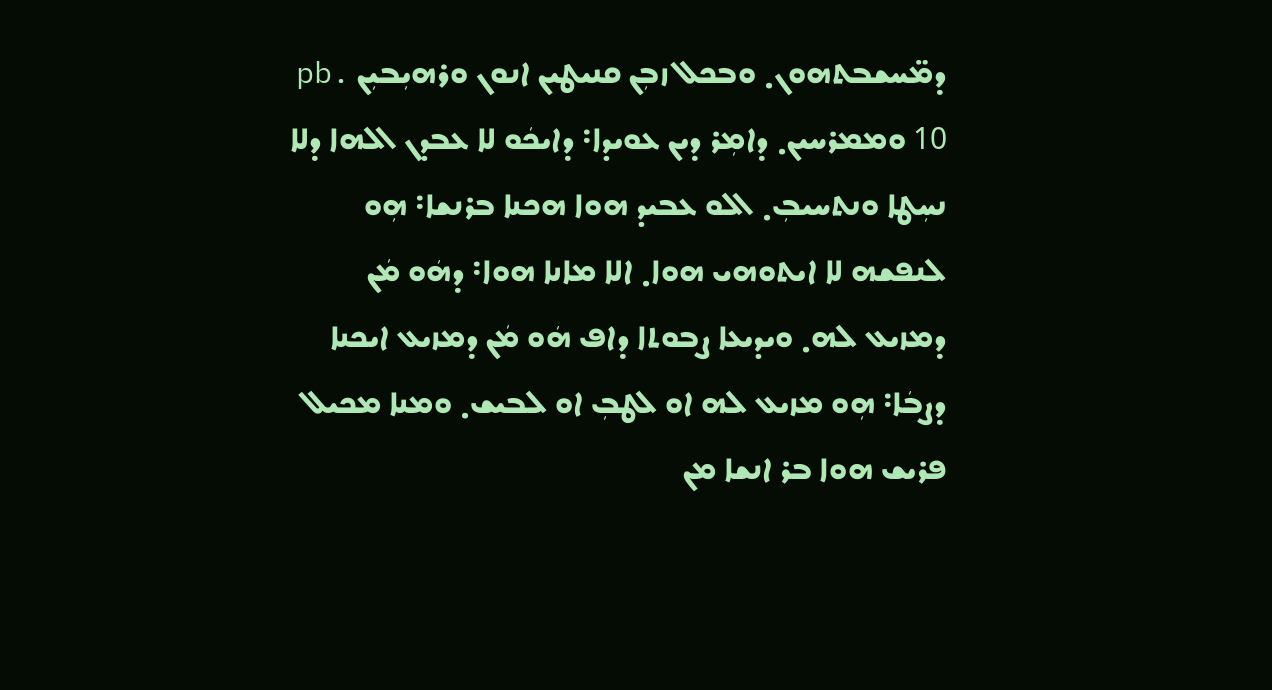ܕܡ̈ܚܫܒܬܗܘܢ܂ ܘܒܟܠ ܙܒܼܢ ܩܢܝܛܝܢ ܐܢܘܢ ܘܪܗܝܼܒܝܼܢ pb. 10 ܘܡܡܪܚܝܢ܂ ܕܐܡܼܪ ܕܝܢ ܥܘܝܕܐ܃ ܕܐܝܟܿܘ ܠܐ ܥܒܕܢ ܐܠܗܐ ܕܠܐ ܢܚܼܛܐ ܘܢܬܚܝܒܼ܂ ܐܠܘ ܥܒܝܕ ܗܘܐ ܗܟܢܐ ܒܪܢܫܐ܃ ܗܼܘ ܠܢܦܫܗ ܠܐ ܐܝܬܘܗܝ ܗܘܐ܂ ܐܠܐ ܡܐܢܐ ܗܘܐ܃ ܕܗܿܘ ܡܿܢ ܕܡܙܝܥ ܠܗ܂ ܘܝܕܝܥܐ ܨܒܘܬܐ ܕܐܦ ܗܿܘ ܡܿܢ ܕܡܙܝܥ ܐܝܟܢܐ ܕܨܒܿܐ܃ ܗܼܘ ܡܙܝܥ ܠܗ ܐܘ ܠܛܒܼ ܐܘ ܠܒܝܫ܂ ܘܡܢܐ ܡܟܝܠ ܦܪܝܫ ܗܘܐ ܒܪ ܐܢܫܐ ܡܢ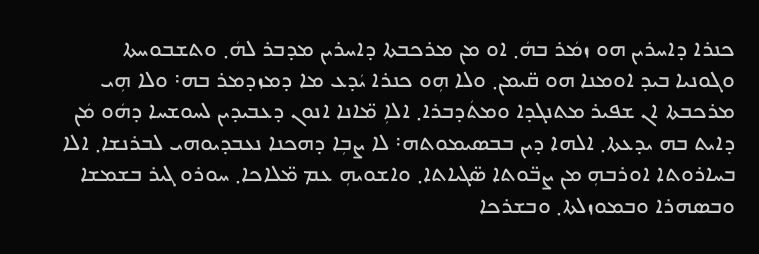ܟܢܪܐ ܕܐܚܪܝܢ ܗܘ ܙܡܿܪ ܒܗܿ܂ ܐܘ ܡܢ ܡܪܟܒܬܐ ܕܐܚܪܝܢ ܡܕܒܪ ܠܗܿ܂ ܘܬܫܒܘܚܬܐ ܘܓܘܢܝܐ ܒܝܕ ܐܘܡܢܐ ܗܘ ܩ̈ܝܡܢ܂ ܘܠܐ ܗܼܘ ܟܢܪܐ ܝܿܕܥ ܡܐ ܕܡܙܕܡܪ ܒܗ܃ ܘܠܐ ܗܼܝ ܡܪܟܒܬܐ ܐܢ ܫܦܝܪ ܡܬܢܓܕܐ ܘܡܬܿܕܒܪܐ܂ ܐܠܐܼ ܡ̈ܐܢܐ ܐܢܘܢ ܕܥܒܝܕܝܢ ܠܚܘܫܚܐ ܕܗܿܘ ܡܿܢ ܕܐܝܬ ܒܗ ܝܕܥܬܐ܂ ܐܠܗܐ ܕܝܢ ܒܒܣܝܡܘܬܗ܃ ܠܐ ܨܒܼܐ ܕܗܟܢܐ ܢܥܒܕܝܘܗܝ ܠܒܪܢܫܐ܂ ܐܠܐ ܒܚܐܪܘܬܐ ܐܘܪܒܗܼ ܡܢ ܨܒ̈ܘܬܐ ܣ̈ܓܝܐܬܐ܂ ܘܐܫܘܝܗܼ ܥܡ ܡ̈ܠܐܟܐ܂ ܚܘܪܘ ܓܝܪ ܒܫܡܫܐ ܘܒܣܗܪܐ ܘܒܡܘܙܠܬܐ܂ ܘܒܫܪܟܐ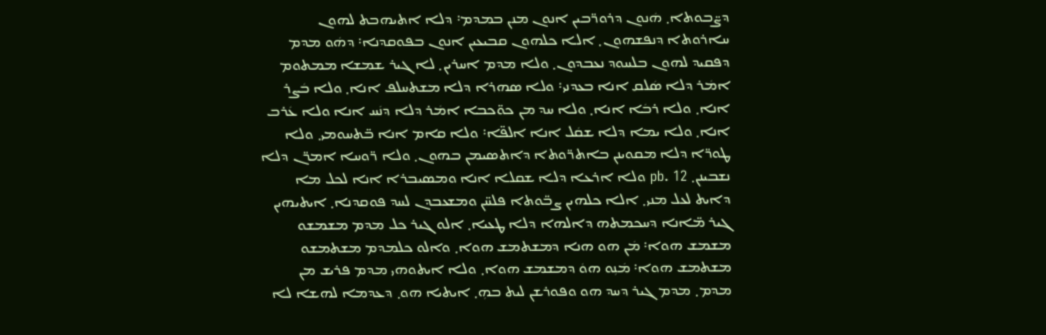ܕܨ̈ܒܘܬܐ܂ ܗܿܢܘܢ ܕܪܘܪ̈ܒܝܢ ܐܢܘܢ ܡܢܢ ܒܡܕܡ܃ ܕܠܐ ܐܬܝܗܒܬ ܠܗܘܢ ܚܐܪܘܬܐ ܕܢܦܫܗܘܢ܂ ܐܠܐ ܟܠܗܘܢ ܩܒܝܥܝܢ ܐܢܘܢ ܒܦܘܩܕܢܐ܃ ܕܗܿܘ ܡܕܡ ܕܦܩܝܕ ܠܗܘܢ ܒܠܚܘܕ ܢܥܒܕܘܢ܂ ܘܠܐ ܡܕܡ ܐܚܪܝܢ܂ ܠܐ ܓܝܪ ܫܡܫܐ ܡܡܬܘܡ ܐܡܿܪ ܕܠܐ ܣܿܠܩ ܐܢܐ ܒܥܕܢܝ܃ ܘܠܐ ܣܗܪܐ ܕܠܐ ܡܫܬܚܠܦ ܐܢܐ܂ ܘܠܐ ܒܿܨܪ ܐܢܐ܂ ܘܠܐ ܪܒܿܐ ܐܢܐ܂ ܘܠܐ ܚܕ ܡܢ ܟܘ̈ܟܒܐ ܐܡܿܪ ܕܠܐ ܕܢܿܚ ܐܢܐ ܘܠܐ ܥܿܪܒ ܐܢܐ܂ ܘܠܐ ܝܡܐ ܕܠܐ ܫܩܿܠ ܐܢܐ ܐܠܦ̈ܐ܃ ܘܠܐ ܩܐܡ ܐܢܐ ܒ̈ܬܚܘܡܝ܂ ܘܠܐ ܛܘܪ̈ܐ ܕܠܐ ܡܩܘܝܢܢ ܒܐܬܪ̈ܘܬܐ ܕܐܬܣܝܡܢ ܒܗܘܢ܂ ܘܠܐ ܪ̈ܘܚܐ ܐܡܪ̈ܢ ܕܠܐ ܢܫܒܝܢܢ܂ pb. 12 ܘܠܐ ܐܪܥܐ ܕܠܐ ܫܩܠܐ ܐܢܐ ܘܡܣܝܒܪܐ ܐܢܐ ܠܟܠ ܡܐ ܕܐܝܬ ܠܥܠ ܡܢܝ܂ ܐܠܐ ܟܠܗܝܢ ܨܒ̈ܘܬܐ ܦܠܚ̈ܢ ܘܡܫܥܒܕܢ ܠܚܕ ܦܘܩܕܢܐ܂ ܐܝܬܝܗܝܢ ܓܝܪ ܡ̈ܐܢܐ ܕܚܟܡܬܗ ܕܐܠܗܐ ܕܠܐ ܛܥܝܐ܂ ܐܠܘ ܓܝܪ ܟܠ ܡܕܡ ܡܫܡܫܘ ܡܫܡܫ ܗܘܐ܃ ܡܿܢ ܗܘ ܗܢܐ ܕܡܫܬܡܫ ܗܘܐ܂ ܘܐܠܘ ܟܠܡܕܡ ܡܫܬܡܫܘ ܡܫܬܡܫ ܗܘܐ܃ ܡܿܢܼܘ ܗܘܿ ܕܡܫܡܫ ܗܘܐ܂ ܘܠܐ ܐܝܬܘܗܝ ܡܕܡ ܦܪܝܫ ܡܢ ܡܕܡ܂ ܡܕܡ ܓܝܪ ܕܚܕ ܗܘ ܘܦܘܪܫܢ ܠܝܬ ܒܗܼ܂ ܐܝܬܝܐ ܗܘ܂ ܕܥܕܡܐ ܠܗܫܐ ܠܐ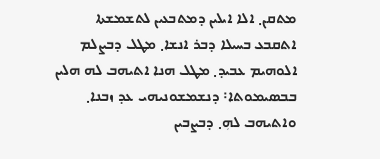ܡܬܩܢ܂ ܐܠܐ ܐܝܠܝܢ ܕܡܬܒܥܝܢ ܠܬܫܡܫܬܐ ܐܬܩܒܥ ܒܚܝܠܐ ܕܒܪ ܐܢܫܐ܂ ܡܛܠ ܕܒܨܠܡ ܐܠܘܗܝܡ ܥܒܝܕ܂ ܡܛܠ ܗܢܐ ܐܬܝܗܒ ܠܗ ܗܠܝܢ ܒܒܣܝܡܘܬܐ܃ ܕܢܫܡܫܘܢܝܗܝ ܥܕ ܙܒܢܐ܂ ܘܐܬܝܗܒ ܠܗܼ܂ ܕܒܨܒܝܢ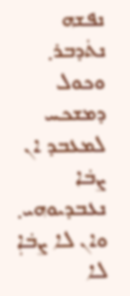ܢܦܫܗ ܢܬܿܕܒܪ܂ ܘܟܘܠ ܕܡܫܟܚ ܠܡܥܒܕ ܐܢ ܨܒܿܐ ܢܥܒܕܝܘܗܝ܂ ܘܐܢ ܠܐ ܨܒܿܐܼ ܠܐ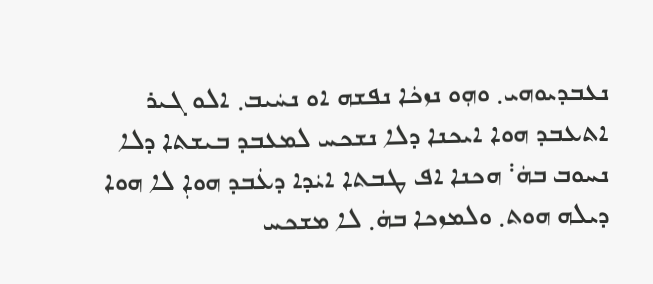ܢܥܒܕܝܘܗܝ܂ ܘܗܼܘ ܢܙܟܿܐ ܢܦܫܗ ܐܘ ܢܚܿܝܒ܂ ܐܠܘ ܓܝܪ ܐܬܥܒܕ ܗܘܐ ܐܝܟܢܐ ܕܠܐ ܢܫܟܚ ܠܡܥܒܕ ܒܝܫܬܐ ܕܠܐ ܢܚܘܒ ܒܗܿ܃ ܗܟܢܐ ܐܦ ܛܒܬܐ ܐܝܿܕܐ ܕܥܿܒܕ ܗܘܐܼ ܠܐ ܗܘܐ ܕܝܠܗ ܗܘܬ܂ ܘܠܡܙܟܐ ܒܗܿ܂ ܠܐ ܡܫܟܚ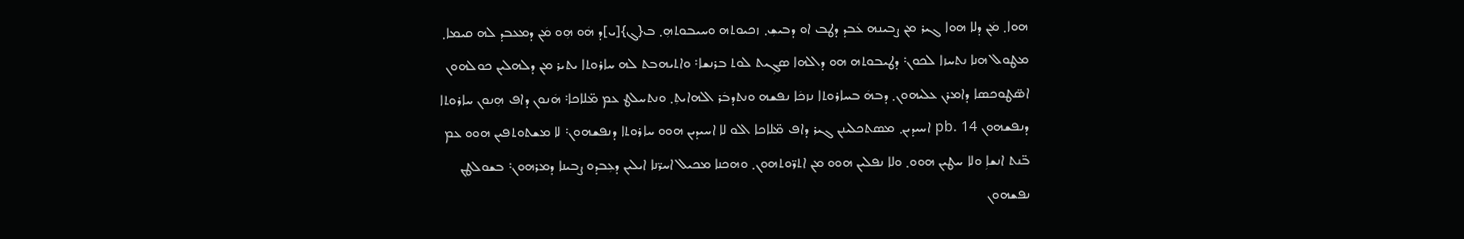ܗܘܐ܂ ܡܿܢ ܕܠܐ ܗܘܐ ܓܝܪ ܡܢ ܨܒܝܢܗ ܥܿܒܕ ܕܛܒ ܐܘ ܕܒܝܫܼ܂ ܙܟܝܘܬܗ ܘܚܝܒܘܬܗܼ܂ ܒ{ܓ}[ܝ]ܕ ܗܿܘ ܗܼܘ ܡܿܢ ܕܡܥܒܕ ܠܗ ܩܝܡܐ܂ ܡܛܘܠ ܗܢܐ ܢܬܚܙܐ ܠܟܘܢ܃ ܕܛܝܒܘܬܗ ܗܘ ܕܐܠܗܐ ܣܓܼܝܬ ܠܘܬ ܒܪܢܫܐ܃ ܘܐܬܝܗܒܬ ܠܗ ܚܐܪܘܬܐ ܝܬܝܪ ܡܢ ܕܠܗܠܝܢ ܟܘܠܗܘܢ ܐܣ̈ܛܘܟܣܐ ܕܐܡܪܢ ܥܠܝܗܘܢ܂ ܕܒܗܿ ܒܚܐܪܘܬܐ ܢܙܟܿܐ ܢܦܫܗ ܘܢܬܕܒܿܪ ܐܠܗܐܝܬܼ܂ ܘܢܬܚܠܛ ܥܡ ܡ̈ܠܐܟܐ܃ ܗܿܢܘܢ ܕܐܦ ܗܼܢܘܢ ܚܐܪܘܬܐ ܕܢܦܫܗܘܢ pb. 14 ܐܚܝܕܝܢ܂ ܡܣܬܟܠܝܢܢ ܓܝܪ ܕܐܦ ܡ̈ܠܐܟܐ ܐܠܘ ܠܐ ܐܚܝܕܝܢ ܗܘܘ ܚܐܪܘܬܐ ܕܢܦܫܗܘܢ܃ ܠܐ ܡܫܬܘܬܦܝܢ ܗܘܘ ܥܡ ܒ̈ܢܬ ܐܢܫܐܼ ܘܠܐ ܚܛܝܢ ܗܘܘ܂ ܘܠܐ ܢܦܠܝܢ ܗܘܘ ܡܢ ܐܬܪ̈ܘܬܗܘܢ܂ ܘܗܟܢܐ ܡܟܝܠ ܐܚܪ̈ܢܐ ܐܝܠܝܢ ܕܥܼܒܕܘ ܨܒܝܢܐ ܕܡܪܗܘܢ܃ ܒܫܘܠܛܢ ܢܦܫܗܘܢ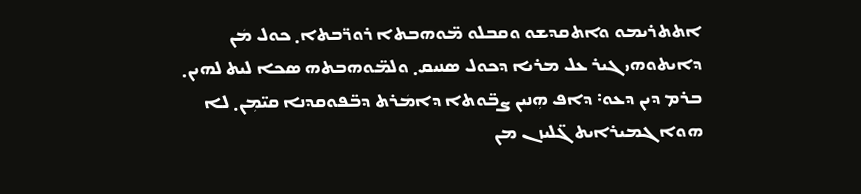ܐܬܬܪܝܡܘ ܘܐܬܩܕܫܘ ܘܩܒܠܘ ܡ̈ܘܗܒܬܐ ܪܘܪ̈ܒܬܐ܂ ܟܘܠ ܡܿܢ ܕܐܝܬܘܗܝ ܓܝܪ ܥܠ ܡܪܝܐ ܕܟܘܠ ܣܢܝܩ܂ ܘܠܡ̈ܘܗܒܬܗ ܣܟܐ ܠܝܬ ܠܗܝܢ܂ ܒܪܡ ܕܝܢ ܕܥܘ܃ ܕܐܦ ܗܼܢܝܢ ܨܒ̈ܘܬܐ ܕܐܡܿܪܬ ܕܒ̈ܦܘܩܕܢܐ ܩܝ̈ܡܼܢ܂ ܠܐ ܗܘܐ ܓܡܝܪܐܝܬ ܓ̈ܠܝܙܢ ܡܢ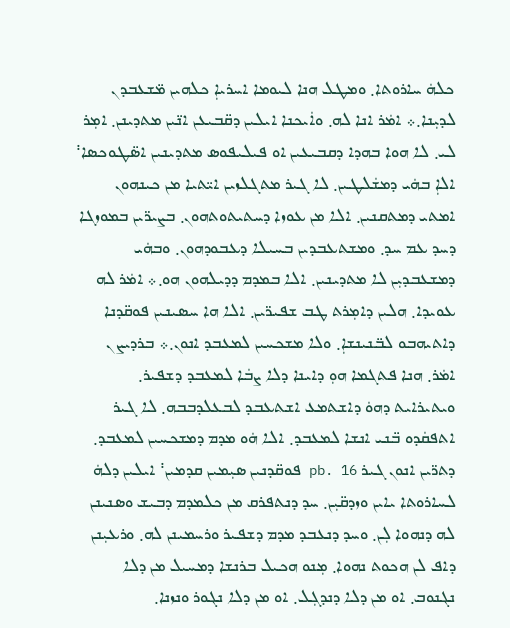ܟܠܗܿ ܚܐܪܘܬܐ܂ ܘܡܛܠ ܗܢܐ ܠܝܘܡܐ ܐܚܪܝܐܼ ܟܠܗܝܢ ܡ̈ܫܥܒܕܢ ܠܕܝܼܢܐ܂܀ ܐܡܿܪ ܐܢܐ ܠܗ܂ ܘܐܿܝܟܢܐ ܐܝܠܝܢ ܕܩ̈ܒܝܥܢ ܐܢ̈ܝܢ ܡܬܕܝܢܢ܂ ܐܡܼܪ ܠܝ܂ ܠܐ ܗܘܐ ܒܗܕܐ ܕܩܒܝܥܝܢ ܐܘ ܦܝܠܝܦܘܣ ܡܬܕܝܢܝܢ ܐܣ̈ܛܘܟܣܐ܃ ܐܠܐܼ ܒܗܿܝ ܕܡܫܿܠܛܝܢ܂ ܠܐ ܓܝܪ ܡܬܓܠܙܝܢ ܐܝ̈ܬܝܐ ܡܢ ܟܝܢܗܘܢ ܐܡܬܝ ܕܡܬܩܢܝܢ܂ ܐܠܐ ܡܢ ܥܘܙܐ ܕܚܬܝܬܘܬܗܘܢ܂ ܒܨܝܪ̈ܝܢ ܒܡܘܙܓܐ ܕܚܕ ܥܡ ܚܕ܂ ܘܡܫܬܥܒܕܝܢ ܒܚܝܠܐ ܕܥܒܘܕܗܘܢ܂ ܘܒܗܿܝ ܕܡܫܥܒܕܝܼܢ ܠܐ ܡܬܕܝܢܝܢ܂ ܐܠܐ ܒܡܕܡ ܕܕܝܠܗܘܢ ܗܘ܂܀ ܐܡܿܪ ܠܗ ܥܘܝܕܐ܂ ܗܠܝܢ ܕܐܡܼܪܬ ܛܒ ܫܦܝܪ̈ܝܢ܂ ܐܠܐ ܗܐ ܚܣܝܢܝܢ ܦܘܩ̈ܕܢܐ ܕܐܬܝܗܒܘ ܠܒ̈ܢܝܢܫܐܼ܂ ܘܠܐ ܡܫܟܚܝܢ ܠܡܥܒܕ ܐܢܘܢ܂܀ ܒܪܕܝܨܢ ܐܡܿܪ܂ ܗܢܐ ܦܬܓܡܐ ܗܘܼ ܕܐܝܢܐ ܕܠܐ ܨܒܿܐ ܠܡܥܒܕ ܕܫܦܝܪ܂ ܘܝܬܝܪܐܝܬ ܕܗܘܿ ܕܐܫܬܡܥ ܐܫܬܥܒܕ ܠܒܥܠܕܒܒܗ܂ ܠܐ ܓܝܪ ܐܬܦܩܿܕܘ ܒ̈ܢܝ ܐܢܫܐ ܠܡܥܒܕ܂ ܐܠܐ ܗܿܘ ܡܕܡ ܕܡܫܟܚܝܢ ܠܡܥܒܕ܂ ܕܬܪ̈ܝܢ ܐܢܘܢ ܓܝܪ pb. 16 ܦܘܩ̈ܕܢܝܢ ܣܝܼܡܝܢ ܩܕܡܝܢ܃ ܐܝܠܝܢ ܕܠܗܿ ܠܚܐܪܘܬܐ ܝܐܝܢ ܘܙܕܩ̈ܝܼܢ܂ ܚܕ ܕܢܬܦܪܩ ܡܢ ܟܠܡܕܡ ܕܒܝܫ ܘܣܢܝܢܢ ܠܗ ܕܢܗܘܐ ܠܼܢ܂ ܘܚܕ ܕܢܥܒܕ ܡܕܡ ܕܫܦܝܪ ܘܪܚܡܝܢܢ ܠܗ܂ ܘܪܥܝܼܢܢ ܕܐܦ ܠܢ ܗܟܘܬ ܢܗܘܐ܂ ܡܼܢܘ ܗܟܝܠ ܒܪܢܫܐ ܕܡܚܝܠ ܡܢ ܕܠܐ ܢܓܢܘܒ܂ ܐܘ ܡܢ ܕܠܐ ܕܢܕܓܼܠ܂ ܐܘ ܡܢ ܕܠܐ ܢܓܘܪ ܘܢܙܢܐ܂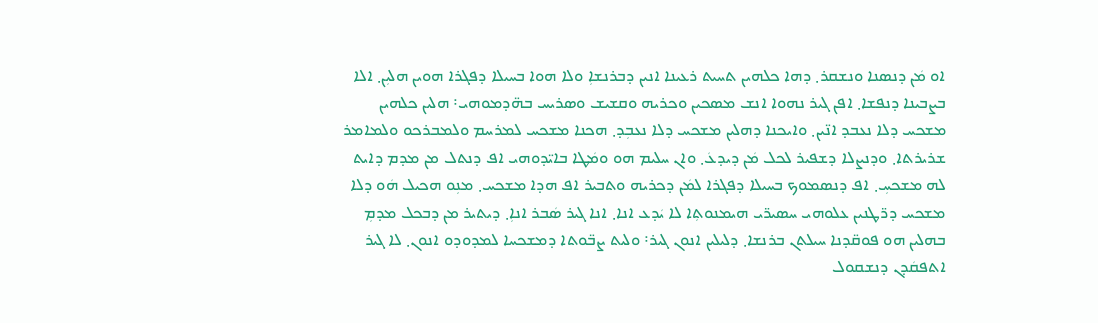ܐܘ ܡܿܢ ܕܢܣܢܐ ܘܢܫܩܪ܂ ܕܗܐ ܟܠܗܝܢ ܬܚܝܬ ܪܥܝܢܐ ܐܢܝܢ ܕܒܪܢܫܐܼ ܘܠܐ ܗܘܐ ܒܚܝܠܐ ܕܦܓܪܐ ܗܘܝܢ ܗܠܝܼܢ܂ ܐܠܐ ܒܨܒܝܢܐ ܕܢܦܫܐ܂ ܐܦܢ ܓܝܪ ܢܗܘܐ ܐܢܫ ܡܣܟܝܢ ܘܟܪܝܗ ܘܩܫܝܫ ܘܣܪܝܚ ܒܗ̈ܕܡܘܗܝ܃ ܗܠܝܢ ܟܠܗܝܢ ܡܫܟܚ ܕܠܐ ܢܥܒܕ ܐܢ̈ܝܢ܂ ܘܐܝܟܢܐ ܕܗܠܝܢ ܡܫܟܚ ܕܠܐ ܢܥܒܼܕ܂ ܗܟܢܐ ܡܫܟܚ ܠܡܪܚܡ ܘܠܡܒܪܟܘ ܘܠܡܐܡܪ ܫܪܝܪܬܐ܂ ܘܕܢܨܠܐ ܕܫܦܝܪ ܠܟܠ ܡܿܢ ܕܝܕܥܿ܂ ܘܐܢ ܚܠܝܡ ܗܘ ܘܡܿܛܐ ܒܐܝ̈ܕܘܗܝ ܐܦ ܕܢܬܠ ܡܢ ܡܕܡ ܕܐܝܬ ܠܗ ܡܫܟܚܼ܂ ܐܦ ܕܢܣܡܘܟ ܒܚܝܠܐ ܕܦܓܪܐ ܠܡܿܢ ܕܟܪܝܗ ܘܬܒܝܪ ܐܦ ܗܕܐ ܡܫܟܚ܂ ܡܢܼܘ ܗܟܝܠ ܗܿܘ ܕܠܐ ܡܫܟܚ ܕܪ̈ܛܢܝܢ ܥܠܘܗܝ ܚܣܝܪ̈ܝ ܗܝܡܢܘܬܼܐ ܠܐ ܝܿܕܥ ܐܢܐ܂ ܐܢܐ ܓܝܪ ܣܿܒܪ ܐܢܐܼ܂ ܕܝܬܝܪ ܡܢ ܕܒܟܠ ܡܕܡܼ ܒܗܠܝܢ ܗܘ ܦܘܩ̈ܕܢܐ ܚܝܠܬܢ ܒܪܢܫܐ܂ ܕܠܝܠܝܢ ܐܢܘܢ ܓܝܪ܃ ܘܠܝܬ ܨܒ̈ܘܬܐ ܕܡܫܟܚܐ ܠܡܕܘܕܘ ܐܢܘܢ܂ ܠܐ ܓܝܪ ܐܬܦܩܿܕܢ ܕܢܫܩܘܠ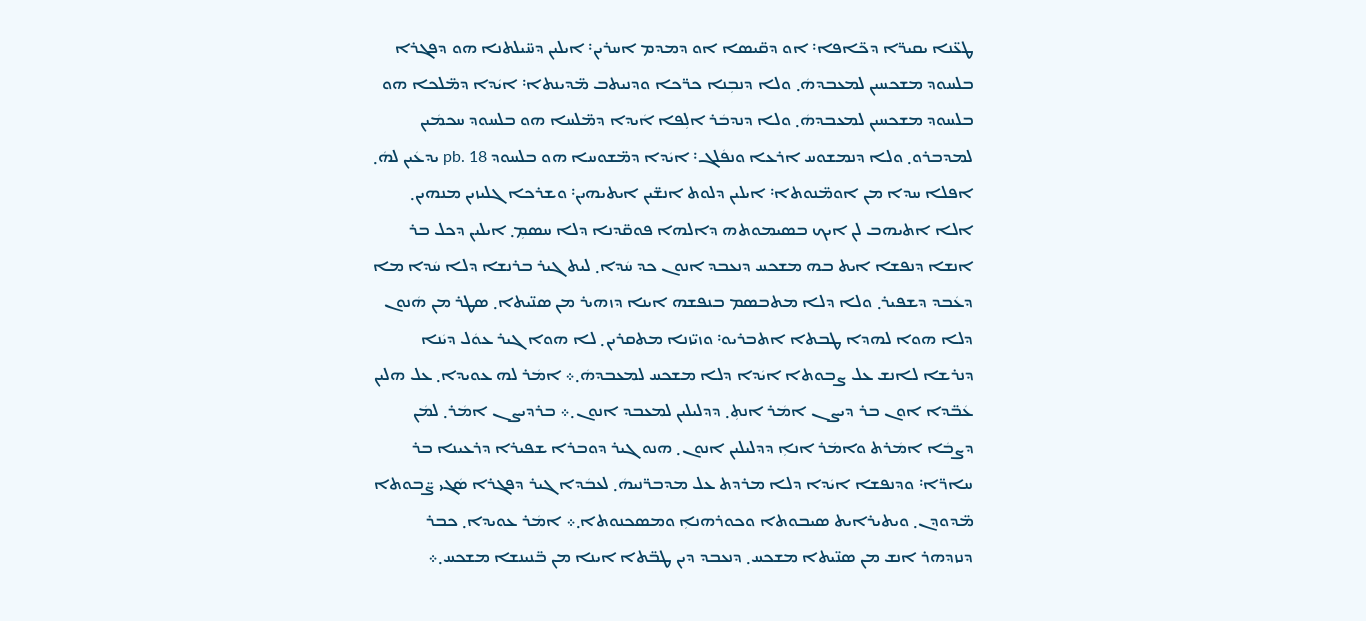ܛܥ̈ܢܐ ܝܩܝܪ̈ܐ ܕܟ̈ܐܦܐ܃ ܐܘ ܕܩ̈ܝܣܐ ܐܘ ܕܡܕܡ ܐܚܪܝܢ܃ ܐܝܠܝܢ ܕܚ̈ܝܠܬܢܐ ܗܘ ܕܦܓܪܐ ܒܠܚܘܕ ܡܫܟܚܝܢ ܠܡܥܒܕܗܿ܂ ܘܠܐ ܕܢܒܼܢܐ ܟܪ̈ܟܐ ܘܕܢܝܬܒ ܡ̈ܕܝܢܬܐ܃ ܐܝܿܕܐ ܕܡ̈ܠܟܐ ܗܘ ܒܠܚܘܕ ܡܫܟܚܝܢ ܠܡܥܒܕܗܿ܂ ܘܠܐ ܕܢܕܒܿܪ ܐܠܼܦܐ ܐܿܝܕܐ ܕܡ̈ܠܚܐ ܗܘ ܒܠܚܘܕ ܚܟܡܿܝܢ ܠܡܕܒܪܘ܂ ܘܠܐ ܕܢܡܫܘܚ ܐܪܥܐ ܘܢܦܿܠܓ܃ ܐܝܿܕܐ ܕܡ̈ܫܘܚܐ ܗܘ ܒܠܚܘܕ pb. 18 ܝܕܥܿܝܢ ܠܗܿ܂ ܐܦܠܐ ܚܕܐ ܡܢ ܐܘܡ̈ܢܘܬܐ܃ ܐܝܠܝܢ ܕܠܘܬ ܐܢܫ̈ܝܢ ܐܝܬܝܗܝܢ܃ ܘܫܪܟܐ ܓܠܝܙܝܢ ܡܢܗܝܢ܂ ܐܠܐ ܐܬܝܗܒ ܠܢ ܐܝܟ ܒܣܝܡܘܬܗ ܕܐܠܗܐ ܦܘܩ̈ܕܢܐ ܕܠܐ ܚܣܡܼ܂ ܐܝܠܝܢ ܕܟܠ ܒܪ ܐܢܫܐ ܕܢܦܫܐ ܐܝܬ ܒܗ ܡܫܟܚ ܕܢܥܒܕ ܐܢܘܢ ܟܕ ܚܿܕܐ܂ ܠܝܬ ܓܝܪ ܒܪܢܫܐ ܕܠܐ ܚܿܕܐ ܡܐ ܕܥܿܒܕ ܕܫܦܝܪ܂ ܘܠܐ ܕܠܐ ܡܬܒܣܡ ܒܢܦܫܗ ܐܝܢܐ ܕܙܗܝܪ ܡܢ ܣܢ̈ܝܬܐ܂ ܣܛܪ ܡܢ ܗܿܢܘܢ ܕܠܐ ܗܘܐ ܠܗܕܐ ܛܒܬܐ ܐܬܒܪܝܘ܃ ܘܙܝ̈ܙܢܐ ܡܬܩܪܝܢ܂ ܠܐ ܗܘܐ ܓܝܪ ܥܘܿܠ ܕܝܿܢܐ ܕܢܪܫܐ ܠܐܢܫ ܥܠ ܨܒܘܬܐ ܐܝܿܕܐ ܕܠܐ ܡܫܟܚ ܠܡܥܒܕܗܿ܂܀ ܐܡܿܪ ܠܗ ܥܘܝܕܐ܂ ܥܠ ܗܠܝܢ ܥܿܒ̈ܕܐ ܐܘܢ ܒܪ ܕܝܨܢ ܐܡܿܪ ܐܢܬܼ܂ ܕܕܠܝܠܝܢ ܠܡܥܒܕ ܐܢܘܢ܂܀ ܒܪܕܝܨܢ ܐܡܿܪ܂ ܠܡܿܢ ܕܨܒܿܐ ܐܡܿܪܬ ܘܐܡܿܪ ܐܢܐܼ ܕܕܠܝܠܝܢ ܐܢܘܢ܂ ܗܢܘ ܓܝܪ ܕܘܒܪܐ ܫܦܝܪܐ ܕܪܥܝܢܐ ܒܪ ܚܐܪ̈ܐ܃ ܘܕܢܦܫܐ ܐܝܿܕܐ ܕܠܐ ܡܪܕܬ ܥܠ ܡܕܒܪ̈ܢܝܗܿ܂ ܠܥܒܿܕܐ ܓܝܪ ܕܦܓܪܐ ܣܿܓܝ ܨ̈ܒܘܬܐ ܡ̈ܕܘܕܢ܂ ܘܝܬܝܪܐܝܬ ܣܝܒܘܬܐ ܘܟܘܪܗܢܐܼ ܘܡܣܟܢܘܬܐ܂܀ ܐܡܿܪ ܥܘܝܕܐ܂ ܟܒܪ ܕܢܙܕܗܪ ܐܢܫ ܡܢ ܣܢ̈ܝܬܐ ܡܫܟܚ܂ ܕܢܥܒܕ ܕܝܢ ܛܒ̈ܬܐ ܐܝܢܐ ܡܢ ܒ̈ܢܝܢܫܐ ܡܫܟܚ܂܀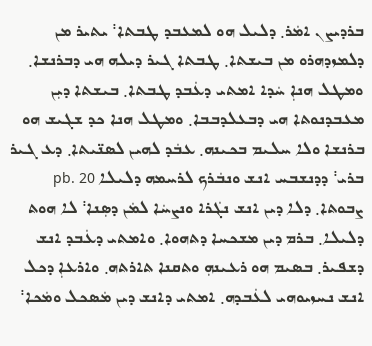ܒܪܕܝܨܢ ܐܡܿܪ܂ ܕܠܝܠ ܗܘ ܠܡܥܒܕ ܛܒܬܐ܃ ܝܬܝܪ ܡܢ ܕܠܡܙܕܗܪܘ ܡܢ ܒܝܫܬܐ܂ ܛܒܬܐ ܓܝܪ ܕܝܠܗ ܗܝ ܕܒܪܢܫܐ܂ ܘܡܛܠ ܗܢܐܼ ܚܿܕܐ ܐܡܬܝ ܕܥܿܒܕ ܛܒܬܐ܂ ܒܝܫܬܐ ܕܝܼܢ ܡܥܒܕܢܘܬܐ ܗܝ ܕܒܥܠܕܒܒܐ܂ ܘܡܛܠ ܗܢܐ ܟܕ ܫܓܝܫ ܗܘ ܒܪܢܫܐ ܘܠܐ ܚܠܝܡ ܒܟܝܢܗ܂ ܥܒܿܕ ܠܗܝܢ ܠܣܢ̈ܝܬܐ܂ ܕܥ ܓܝܪ ܒܪܝ܃ ܕܕܢܫܒܚ ܐܢܫ ܘܢܒܿܪܟ ܠܪܚܡܗ ܕܠܝܠܐ pb. 20 ܨܒܘܬܐ܂ ܕܠܐ ܕܝܢ ܐܢܫ ܢܓܿܪܐ ܘܢܨܚܿܐ ܠܡܿܢ ܕܣܼܢܐ܃ ܠܐ ܗܘܬ ܕܠܝܠܐ܂ ܒܪܡ ܕܝܢ ܡܫܟܚܐ ܕܬܗܘܐ܂ ܘܐܡܬܝ ܕܥܿܒܕ ܐܢܫ ܕܫܦܝܪ܂ ܒܣܝܡ ܗܘ ܪܥܝܢܗܼ ܘܬܩܢܐ ܬܐܪܬܗ܂ ܘܐܪܥܐܼ ܕܟܠ ܐܢܫ ܢܚܙܝܘܗܝ ܠܥܿܒܕܗ܂ ܐܡܬܝ ܕܐܢܫ ܕܝܢ ܡܿܣܟܠ ܘܡܿܟܐ܃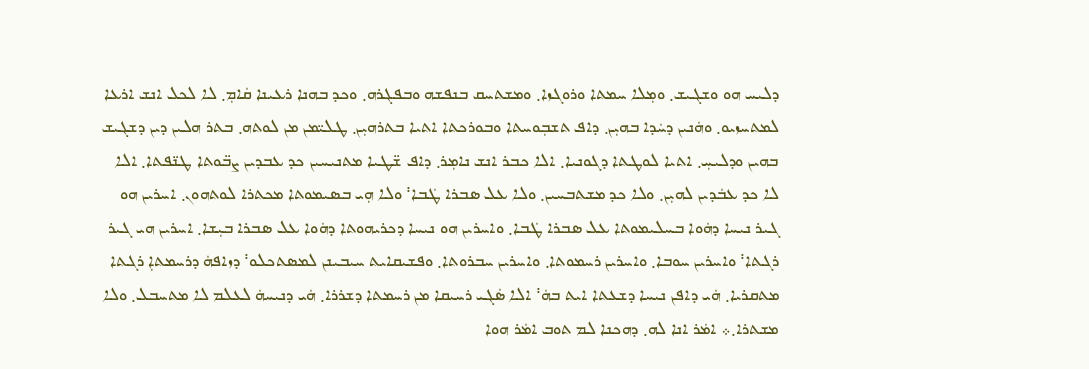ܕܠܝܚ ܗܘ ܘܫܓܝܫ܂ ܘܡܼܠܐ ܚܡܬܐ ܘܪܘܓܙܐ܂ ܘܡܫܬܚܩ ܒܢܦܫܗ ܘܒܦܓܪܗ܂ ܘܟܕ ܒܗܢܐ ܪܥܝܢܐ ܩܿܐܡܼ܂ ܠܐ ܠܟܠ ܐܢܫ ܐܪܥܐ ܠܡܬܚܙܝܘ܂ ܘܗܿܢܝܢ ܕܚܿܕܐ ܒܗܝܼܢ܂ ܕܐܦ ܬܫܒܼܘܚܬܐ ܘܒܘܪܟܬܐ ܐܬܝܐ ܒܬܪܗܝܼܢ܂ ܛܠܝ̈ܡܢ ܡܢ ܠܘܬܗ܂ ܒܬܪ ܗܠܝܢ ܕܝܢ ܕܫܓܝܫ ܒܗܝܢ ܘܕܠܝܚܼ܂ ܐܬܝܐ ܠܘܛܬܐ ܕܓܘܢܝܐ܂ ܐܠܐ ܟܒܪ ܐܢܫ ܢܐܡܼܪ܂ ܕܐܦ ܫ̈ܛܝܐ ܡܬܢܝܚܝܢ ܟܕ ܥܒܕܝܢ ܨܒ̈ܘܬܐ ܛܢ̈ܦܬܐ܂ ܐܠܐ ܠܐ ܟܕ ܥܒܿܕܝܢ ܠܗܝܼܢ܂ ܘܠܐ ܟܕ ܡܫܬܒܚܝܢ܂ ܘܠܐ ܥܠ ܣܒܪܐ ܛܿܒܐ܃ ܘܠܐ ܗܼܝ ܒܣܝܡܘܬܐ ܡܟܬܪܐ ܠܘܬܗܘܢ܂ ܐܚܪܝܢ ܗܘ ܓܝܪ ܢܝܚܐ ܕܗܿܘܐ ܒܚܠܝܡܘܬܐ ܥܠ ܣܒܪܐ ܛܿܒܐ܂ ܘܐܚܪܝܢ ܗܘ ܢܝܚܐ ܕܟܪܝܗܘܬܐ ܕܗܿܘܐ ܥܠ ܣܒܪܐ ܒܝܼܫܐ܂ ܐܚܪܝܢ ܗܝ ܓܝܪ ܪܓܬܐ܃ ܘܐܚܪܝܢ ܚܘܒܐ܂ ܘܐܚܪܝܢ ܪܚܡܘܬܐ܂ ܘܐܚܪܝܢ ܚܒܪܘܬܐ܂ ܘܦܫܝܩܐܝܬ ܚܝܒܝܢܢ ܠܡܣܬܟܠܘ܃ ܕܙܐܦܗܿ ܕܪܚܡܬܐܼ ܪܓܬܐ ܡܬܩܪܝܐ܂ ܗܿܝ ܕܐܦܢ ܢܝܚܐ ܕܫܥܬܐ ܐܝܬ ܒܗܿ܃ ܐܠܐ ܣܿܓܝ ܪܚܝܩܐ ܡܢ ܪܚܡܬܐ ܕܫܪܪܐ܂ ܗܿܝ ܕܢܝܚܗܿ ܠܥܠܡ ܠܐ ܡܬܚܒܠ܂ ܘܠܐ ܡܫܬܪܐ܂܀ ܐܡܿܪ ܐܢܐ ܠܗ܂ ܕܗܟܢܐ ܠܡ ܬܘܒ ܐܡܿܪ ܗܘܐ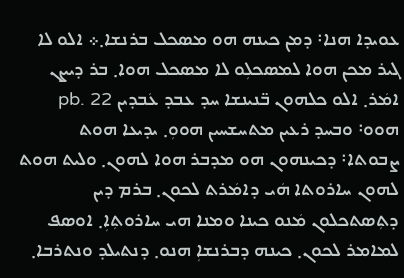ܥܘܝܕܐ ܗܢܐ܃ ܕܡܢ ܟܝܢܗ ܗܘ ܡܣܟܠ ܒܪܢܫܐ܂܀ ܐܠܘ ܠܐ ܓܝܪ ܡܟܢ ܗܘܐ ܠܡܣܟܠܼܘ ܠܐ ܡܣܟܠ ܗܘܐ܂ ܒܪ ܕܝܨܢ ܐܡܿܪ܂ ܐܠܘ ܟܠܗܘܢ ܒ̈ܢܝܢܫܐ ܚܕ ܥܒܕ ܥܿܒܕܝܢ pb. 22 ܗܘܘ܃ ܘܒܚܕ ܪܥܝܢ ܡܬܚܫܚܝܢ ܗܘܘܼ܂ ܝܕܝܥܐ ܗܘܬ ܨܒܘܬܐ܃ ܕܟܝܢܗܘܢ ܗܘ ܡܕܒܪ ܗܘܐ ܠܗܘܢ܂ ܘܠܝܬ ܗܘܬ ܠܗܘܢ ܚܐܪܘܬܐ ܗܿܝ ܕܐܡܿܪܬ ܠܟܘܢ܂ ܒܪܡ ܕܝܢ ܕܬܼܣܬܟܠܘܢ ܡܿܢܘ ܟܝܢܐ ܘܡܢܐ ܗܝ ܚܐܪܘܬܼܐܼ܂ ܐܘܣܦ ܠܡܐܡܪ ܠܟܘܢ܂ ܟܝܢܗ ܕܒܪܢܫܐܼ ܗܢܘ܂ ܕܢܬܝܠܕ ܘܢܬܪܒܐ܂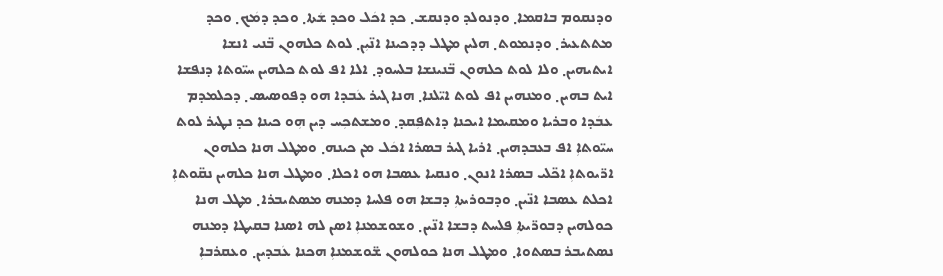ܘܕܢܩܘܡ ܒܐܩܡܐ܂ ܘܕܢܘܠܕ ܘܕܢܩܫ܂ ܟܕ ܐܟܿܠ ܘܟܕ ܫܿܬܐ܂ ܘܟܕ ܕܡܿܟ܂ ܘܟܕ ܡܬܬܥܝܪ܂ ܘܕܢܡܘܬ܂ ܗܠܝܢ ܡܛܠ ܕܕܟܝܢܐ ܐܢ̈ܝܼܢ܂ ܠܘܬ ܟܠܗܘܢ ܒ̈ܢܝ ܐܢܫܐ ܐܝܬܝܗܝܢ܂ ܘܠܐ ܠܘܬ ܟܠܗܘܢ ܒ̈ܢܝܢܫܐ ܒܠܚܘܕ܂ ܐܠܐ ܐܦ ܠܘܬ ܟܠܗܝܢ ܚܝ̈ܘܬܐ ܕܢܦܫܐ ܐܝܬ ܒܗܝܢ܂ ܘܡܢܗܝܢ ܐܦ ܠܘܬ ܐܝ̈ܠܢܐ܂ ܗܢܐ ܓܝܪ ܥܿܒܕܐ ܗܘ ܕܦܘܣܝܣ܂ ܕܟܠܡܕܡ ܥܒܿܕܐ ܘܒܪܝܐ ܘܡܩܝܡܐ ܐܝܟܢܐ ܕܐܬܦܼܩܕ܂ ܘܡܫܬܟܼܚ ܕܝܢ ܗܼܘ ܟܝܢܐ ܟܕ ܢܛܝܪ ܠܘܬ ܚܝ̈ܘܬܐܼ ܐܦ ܒܥܒܕܗܝܢ܂ ܐܪܝܐ ܓܝܪ ܒܣܪܐ ܐܟܿܠ ܡܢ ܟܝܢܗ܂ ܘܡܛܠ ܗܢܐ ܟܠܗܘܢ ܐܪ̈ܝܘܬܐܼ ܐܟ̈ܠܝ ܒܣܪܐ ܐܢܘܢ܂ ܘܢܩܝܐ ܥܣܒܐ ܗܘ ܐܟܠܐ܂ ܘܡܛܠ ܗܢܐ ܟܠܗܝܢ ܢܩ̈ܘܬܐܼ ܐܟܠܬ ܥܣܒܐ ܐܢ̈ܝܢ܂ ܘܕܒܘܪܝܬܐܼ ܕܒܫܐ ܗܘ ܦܠܚܐ ܕܡܢܗ ܡܣܬܝܒܪܐ܂ ܡܛܠ ܗܢܐ ܟܘܠܗܝܢ ܕܒܘܪ̈ܝܬܐܼ ܦܠܚܬ ܕܒܫܐ ܐܢ̈ܝܢ܂ ܘܫܘܫܡܢܐܼ ܐܣܢ ܠܗ ܐܣܢܐ ܒܩܝܛܐ ܕܡܢܗ ܢܣܬܝܒܪ ܒܣܬܘܐ܂ ܘܡܛܠ ܗܢܐ ܟܘܠܗܘܢ ܫ̈ܘܫܡܢܐܼ ܗܟܢܐ ܥܿܒܕܝܢ܂ ܘܥܩܪܒܐܼ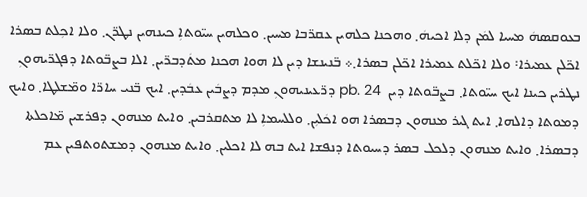ܒܥܘܩܣܗܿ ܡܚܝܐ ܠܡܿܢ ܕܠܐ ܐܟܝܗܿ܂ ܘܗܟܢܐ ܟܠܗܝܢ ܥܩܪ̈ܒܐ ܡܚܝܢ܂ ܘܟܠܗܝܢ ܚܝ̈ܘܬܐܼ ܟܝܢܗܝܢ ܢܛܪ̈ܢ܂ ܘܠܐ ܐܟܼܠܬ ܒܣܪܐ ܐܟ̈ܠܢ ܥܡܝܪܐ܃ ܘܠܐ ܐܟ̈ܠܬ ܥܡܝܪܐ ܐܟ̈ܠܢ ܒܣܪܐ܂܀ ܒ̈ܢܝܢܫܐ ܕܝܢ ܠܐ ܗܘܐ ܗܟܢܐ ܡܬܿܕܒܪ̈ܝܢ܂ ܐܠܐ ܒܨܒ̈ܘܬܐ ܕܦܓܪ̈ܝܗܘܢܼ ܢܛܪܝܢ ܟܝܢܐ ܐܝܟ ܚܝ̈ܘܬܐ܂ ܒܨܒ̈ܘܬܐ ܕܝܢ  pb. 24 ܕܪ̈ܥܝܢܝܗܘܢܼ ܡܕܡ ܕܨܒܿܝܢ ܥܒܿܕܝܢ܂ ܐܝܟ ܒ̈ܢܝ ܚܐܪ̈ܐ ܘܡ̈ܫܠܛܐ܂ ܘܐܝܟ ܕܡܘܬܐ ܕܐܠܗܐ܂ ܐܝܬ ܓܝܪ ܡܢܗܘܢ ܕܒܣܪܐ ܗܘ ܐܟܿܠܝܼܢ܂ ܘܠܠܚܡܐܼ ܠܐ ܡܬܩܪܒܝܢ܂ ܘܐܝܬ ܡܢܗܘܢ ܕܦܪܫܝܢ ܡ̈ܐܟܠܬܐ ܕܒܣܪܐ܂ ܘܐܝܬ ܡܢܗܘܢ ܕܠܟܠ ܒܣܪ ܕܚܝܘܬܐ ܕܢܦܫܐ ܐܝܬ ܒܗ ܠܐ ܐܟܠܝܢ܂ ܘܐܝܬ ܡܢܗܘܢ ܕܡܫܬܘܬܦܝܢ ܥܡ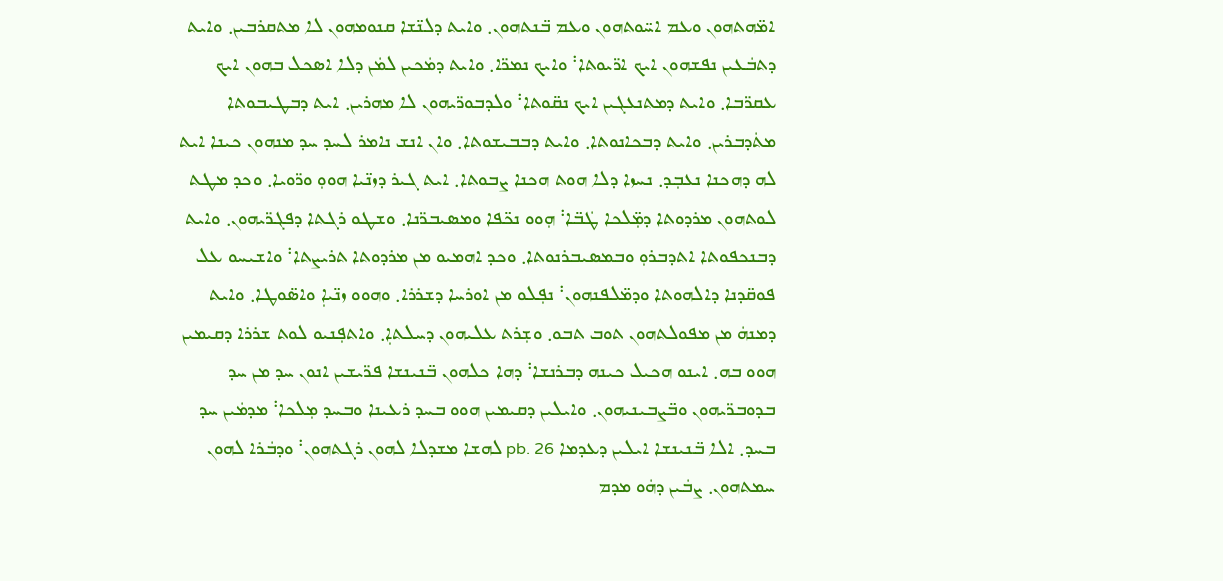ܐܡ̈ܗܬܗܘܢ ܘܥܡ ܐܚ̈ܘܬܗܘܢ ܘܥܡ ܒ̈ܢܬܗܘܢ܂ ܘܐܝܬ ܕܠܢ̈ܫܐ ܩܢܘܡܗܘܢ ܠܐ ܡܬܩܪܒܝܢ܂ ܘܐܝܬ ܕܬܒܿܥܝܢ ܢܦܫܗܘܢ ܐܝܟ ܐܪ̈ܝܘܬܐ܃ ܘܐܝܟ ܢܡܪ̈ܐ܂ ܘܐܝܬ ܕܡܿܟܝܢ ܠܡܿܢ ܕܠܐ ܐܣܟܠ ܒܗܘܢ ܐܝܟ ܥܩܪ̈ܒܐ܂ ܘܐܝܬ ܕܡܬܢܥܓܝܢ ܐܝܟ ܢܩ̈ܘܬܐ܃ ܘܠܕܒܘܪ̈ܝܗܘܢ ܠܐ ܡܗܪܝܢ܂ ܐܝܬ ܕܒܛܝܒܘܬܐ ܡܬܿܕܒܪܝܢ܂ ܘܐܝܬ ܕܒܟܐܢܘܬܐ܂ ܘܐܝܬ ܕܒܒܝܫܘܬܐ܂ ܘܐܢ ܐܢܫ ܢܐܡܪ ܠܚܕ ܚܕ ܡܢܗܘܢ ܟܝܢܐ ܐܝܬ ܠܗ ܕܗܟܢܐ ܢܥܒܼܕ܂ ܢܚܙܐ ܕܠܐ ܗܘܬ ܗܟܢܐ ܨܒܘܬܐ܂ ܐܝܬ ܓܝܪ ܕܙܢ̈ܝܐ ܗܘܘܼ ܘܪ̈ܘܝܐ܂ ܘܟܕ ܡܛܬ ܠܘܬܗܘܢ ܡܪܕܘܬܐ ܕܡܼ̈ܠܟܐ ܛܿܒ̈ܐ܃ ܗܼܘܘ ܢܟ̈ܦܐ ܘܡܣܝܒܪ̈ܢܐ܂ ܘܫܛܘ ܪܓܬܐ ܕܦܓܪ̈ܝܗܘܢ܂ ܘܐܝܬ ܕܒܢܟܦܘܬܐ ܐܬܕܒܪܘܼ ܘܒܡܣܝܒܪܢܘܬܐ܂ ܘܟܕ ܐܗܡܝܘ ܡܢ ܡܪܕܘܬܐ ܬܪܝܨܬܐ܃ ܘܐܫܝܚܘ ܥܠ ܦܘܩ̈ܕܢܐ ܕܐܠܗܘܬܐ ܘܕܡ̈ܠܦܢܗܘܢ܃ ܢܦܼܠܘ ܡܢ ܐܘܪܚܐ ܕܫܪܪܐ܂ ܘܗܘܘ ܙܢ̈ܝܐܼ ܘܐܣ̈ܘܛܐ܂ ܘܐܝܬ ܕܡܢܗܿ ܡܢ ܡܦܘܠܬܗܘܢ ܬܘܒ ܬܒܘ܂ ܘܫܼܪܬ ܥܠܝܗܘܢ ܕܚܠܬܐܼ܂ ܘܐܬܦܼܢܝܘ ܠܘܬ ܫܪܪܐ ܕܩܝܡܝܢ ܗܘܘ ܒܗ܂ ܐܝܢܘ ܗܟܝܠ ܟܝܢܗ ܕܒܪܢܫܐ܃ ܕܗܐ ܟܠܗܘܢ ܒ̈ܢܝܢܫܐ ܦܪ̈ܝܫܝܢ ܐܢܘܢ ܚܕ ܡܢ ܚܕ ܒܕܘܒܪ̈ܝܗܘܢ ܘܒ̈ܨܒܝܢܝܗܘܢ܂ ܘܐܝܠܝܢ ܕܩܝܡܝܢ ܗܘܘ ܒܚܕ ܪܥܝܢܐ ܘܒܚܕ ܡܼܠܟܐ܃ ܡܕܡܿܝܢ ܚܕ ܒܚܕ܂ ܐܠܐ ܒ̈ܢܝܢܫܐ ܐܝܠܝܢ ܕܥܕܡܐ pb. 26 ܠܗܫܐ ܡܫܕܠܐ ܠܗܘܢ ܪܓܬܗܘܢ܃ ܘܕܒܿܪܐ ܠܗܘܢ ܚܡܬܗܘܢ܂ ܨܒܿܝܢ ܕܗܿܘ ܡܕܡ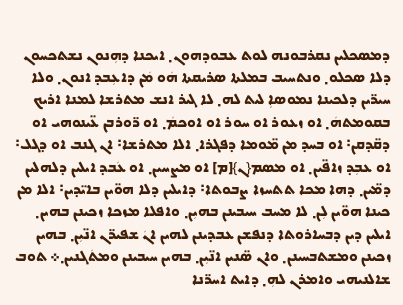ܕܡܣܟܠܝܢ ܢܩܪܒܘܢܗ ܠܘܬ ܥܒܘܕܗܘܢ܂ ܐܝܟܢܐ ܕܗܼܢܘܢ ܢܫܬܟܚܘܢ ܕܠܐ ܣܟܠܘ܂ ܘܢܬܚܝܒ ܒܡܠܬܐ ܣܪܝܩܬܐ ܗܿܘ ܡܿܢ ܕܐܥܼܒܕ ܐܢܘܢ܂ ܘܠܐ ܚܝܪ̈ܝܢ ܕܠܟܝܢܐ ܢܡܘܣܐܼ ܠܝܬ ܠܗ܂ ܠܐ ܓܝܪ ܐܢܫ ܡܬܪܫܐ ܠܡܢܐ ܐܪܝܟ ܒܩܘܡܬܗܿ܂ ܐܘ ܙܥܘܪ ܐܘ ܚܘܪ ܐܘ ܐܘܟܡܿ܂ ܐܘ ܪ̈ܘܪܒܢ ܥ̈ܝܢܘܗܝ ܐܘ ܕܩ̈ܕܩܢ܃ ܐܘ ܒܚܕ ܡܢ ܡ̈ܘܡܐ ܕܦܓܪܐ܂ ܐܠܐ ܡܬܪܫܐ܃ ܐܢ ܓܢܒ ܐܘ ܕܓܠ܃ ܐܘ ܥܒܼܕ ܙܐܦ̈ܝܢ܂ ܐܘ ܡܣܡ{ܢ}[ܡ] ܐܘ ܡܨܚܝܢ܂ ܐܘ ܥܿܒܕ ܐܝܠܝܢ ܕܠܗܠܝܢ ܕܡ̈ܝܢ܂ ܕܗܐ ܡܟܐ ܬܬܚܙܐ ܨܒܘܬܐ܃ ܕܐܝܠܝܢ ܕܠܐ ܗܘ̈ܝܢ ܒܐܝ̈ܕܝܢ܃ ܐܠܐ ܡܢ ܟܝܢܐ ܗܘ̈ܝܢ ܠܼܢ܂ ܠܐ ܡܚܒ ܚܝܒܝܢܢ ܒܗܝܼܢ܂ ܘܐܦܠܐ ܡܙܟܐ ܙܟܝܢܢ ܒܗܝܢ܂ ܐܝܠܝܢ ܕܝܢ ܕܒܚܐܪܘܬܐ ܕܢܦܫܢ ܥܒܕܝܢܢ ܠܗܝܢ ܐܢܿ ܫܦܝܪ̈ܢ ܐܢ̈ܝܼܢ܂ ܒܗܝܢ ܙܟܝܢܢ ܘܡܫܬܒܚܝܢܢ܂ ܘܐܢ ܣ̈ܢܝܢ ܐܢ̈ܝܼܢ܂ ܒܗܝܢ ܚܝܒܝܢܢ ܘܡܬܿܓܢܝܢ܂܀ ܬܘܒ ܫܐܠܢܝܗܝ ܘܐܡܪܢ ܠܗܼ܂ ܕܐܝܬ ܐܚܪ̈ܢܐ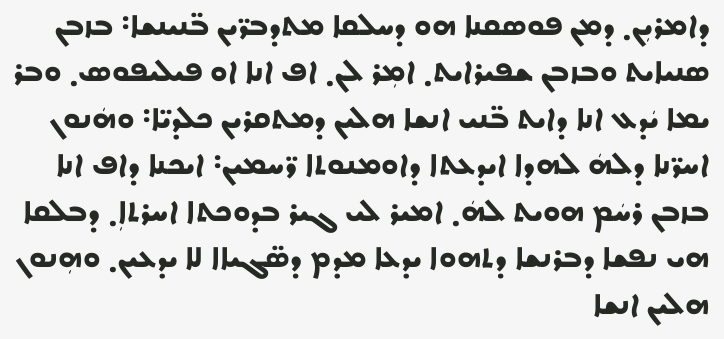ܕܐܡܪܝܼܢ܂ ܕܡܢ ܦܘܣܩܢܐ ܗܘ ܕܚܠܩܐ ܡܬܕܒܪ̈ܝܢ ܒ̈ܢܝܢܫܐ܃ ܒܙܒܢ ܣܢܝܐܝܬ ܘܒܙܒܢ ܫܦܝܪܐܝܬ܂ ܐܡܼܪ ܠܢ܂ ܐܦ ܐܢܐ ܐܘ ܦܝܠܝܦܘܣ܂ ܘܒܪ ܝܡܐ ܝܿܕܥ ܐܢܐ ܕܐܝܬ ܒ̈ܢܝ ܐܢܫܐ ܗܠܝܢ ܕܡܬܩܪܝܢ ܟܠܕܝ̈ܐ܃ ܘܗܿܢܘܢ ܐܚܪ̈ܢܐ ܕܠܗܿ ܠܗܕܐ ܐܝܕܥܬܐ ܕܐܘܡܢܘܬܐ ܪ̈ܚܡܝܢ܃ ܐܝܟܢܐ ܕܐܦ ܐܢܐ ܒܙܒܢ ܪܚܿܡ ܗܘܝܬ ܠܗܿ܂ ܐܡܝܪ ܠܝ ܓܝܪ ܒܕܘܟܬܐ ܐܚܪܬܐܼ܂ ܕܒܠܩܐ ܗܝ ܢܦܫܐ ܕܒܪܢܫܐ ܕܬܗܘܐ ܝܕܥܐ ܡܕܡ ܕܣ̈ܓܝܐܐ ܠܐ ܝܕܥܝܢ܂ ܘܗܼܢܘܢ ܗܠܝܢ ܐܢܫܐ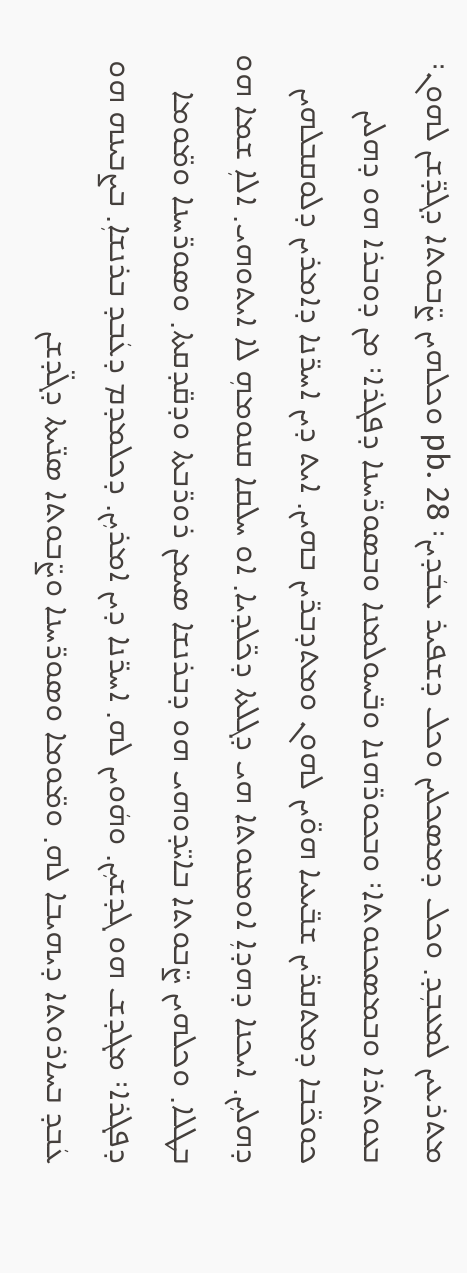ܡܬܪܥܝܢ ܠܡܥܒܼܕ܂ ܘܟܠ ܕܡܣܟܠܝܢ ܘܟܠ ܕܫܦܝܪ ܥܒܿܕܝܢ܃ pb. 28 ܘܟܠܗܝܢ ܨ̈ܒܘܬܐ ܕܓܕ̈ܫܢ ܠܗܘܢ܃ ܒܥܘܬܪܐ ܘܒܡܣܟܢܘܬܐ܃ ܘܒܟܘܪ̈ܗܢܐ ܘܒ̈ܚܘܠܡܢܐ ܘܒܣܘܪ̈ܚܢܐ ܕܦܓܪܐ܃ ܡܢ ܕܘܒܪܐ ܗܘ ܕܗܠܝܢ ܟܘܟ̈ܒܐ ܕܡܬܩܪ̈ܝܢ ܫܒ̈ܝܥܝܐ ܗܘ̈ܝܢ ܠܗܘܢ ܘܡܬܕܒܪ̈ܝܢ ܒܗܝܢ܂ ܐܝܬ ܕܝܢ ܐܚܪ̈ܢܐ ܕܐܡܪܝܢ ܕܠܘܩܒܠܗܝܢ ܕܗܠܝܼܢ܂ ܐܝܟܢܐ ܕܗܕܐܼ ܐܘܡܢܘܬܐ ܗܝ ܕܓܠܬܐ ܕܟ̈ܠܕܝܐ܂ ܐܘ ܚܠܩܐ ܩܢܘܡܗܼ ܠܐ ܐܝܬܘܗܝ܂ ܐܠܐܼ ܫܡܐ ܗܘ ܒܛܠܐ܂ ܘܟܠܗܝܢ ܨ̈ܒܘܬܐ ܒܐܝ̈ܕܘܗܝ ܗܘ ܕܒܪܢܫܐ ܣܝܡܢ ܪܘܪ̈ܒܬܐ ܘܕܩ̈ܕܩܬܐ܂ ܘܣܘܪ̈ܚܢܐ ܘܡ̈ܘܡܐ ܕܦܓܪܐ܃ ܡܓܕܫ ܗܘ ܓܕܫܝܼܢ܂ ܘܗܿܘܝܢ ܠܗ܂ ܐܚܪ̈ܢܐ ܕܝܢ ܐܡܪܝܼܢ܂ ܕܟܠܡܕܡ ܕܥܿܒܕ ܒܪܢܫܐܼ܂ ܒܨܒܝܢܗ ܗܘ ܥܿܒܕ ܒܚܐܪܘܬܐ ܕܝܗܝܒܐ ܠܗ܂ ܘܡ̈ܘܡܐ ܘܣܘܪ̈ܚܢܐ ܘܨ̈ܒܘܬܐ ܣܢ̈ܝܬܐ ܕܓ̈ܕܫܢ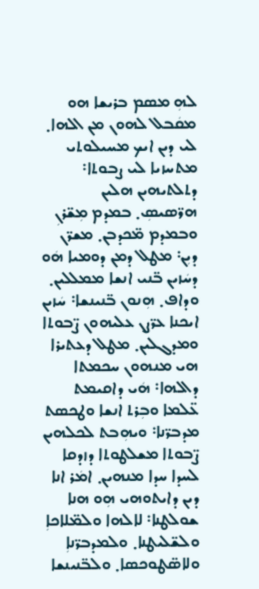ܠܗܼ ܡܣܡ ܒܪܝܫܐ ܗܘ ܡܩܿܒܠ ܠܗܘܢ ܡܢ ܐܠܗܐ܂ ܠܝ ܕܝܢ ܐܝܟ ܡܚܝܠܘܬܝ ܡܬܚܙܝܐ ܠܝ ܨܒܘܬܐ܃ ܕܬܠܬܝܗܝܢ ܗܠܝܢ ܗܪ̈ܣܝܣܼ܂ ܒܡܕܡ ܡܼܫ̈ܪܢܼ ܘܒܡܕܡ ܡ̈ܟܕܒܢ܂ ܡܫܪ̈ܢ ܕܝܼܢ܃ ܡܛܠ ܕܡܢ ܕܘܡܝܐ ܗܿܘ ܕܚܿܙܝܢ ܒ̈ܢܝ ܐܢܫܐ ܡܡܠܠܝܢ܂ ܘܕܐܦ܂ ܗܼܢܘܢ ܒ̈ܢܝܢܫܐ܃ ܚܿܙܝܢ ܐܝܟܢܐ ܥܪ̈ܨܢ ܥܠܝܗܘܢ ܨ̈ܒܘܬܐ ܘܡܕܓܠܝܢ܂ ܡܛܠ ܕܥܬܝܪܐ ܗܝ ܡܢܗܘܢ ܚܟܡܬܐ ܕܐܠܗܐ܃ ܗܿܝ ܕܐܩܝܡܬ ܥ̈ܠܡܐ ܘܒܼܪܬ ܐܢܫܐ ܘܛܟܣܬ ܡܕܒܪ̈ܢܐ܃ ܘܝܗܼܒܬ ܠܟܠܗܝܢ ܨ̈ܒܘܬܐ ܡܫܠܛܘܬܐ ܕܙܕܩܐ ܠܚܕܐ ܚܕܐ ܡܢܗܝܢ܂ ܐܡܿܪ ܐܢܐ ܕܝܢ ܕܐܝܬܘܗܝ ܗܼܘ ܗܢܐ ܫܘܠܛܢܐ܃ ܠܐܠܗܐ ܘܠܡ̈ܠܐܟܐܼ ܘܠܫ̈ܠܝܛܢܐ܂ ܘܠܡܕܒܪ̈ܢܐܼ ܘܠܐܣ̈ܛܘܟܣܐ܂ ܘܠܒ̈ܢܝܢܫܐ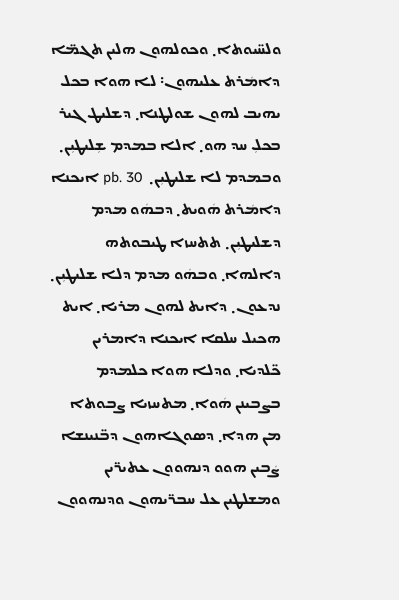ܘܠܚ̈ܝܘܬܐ܂ ܘܟܘܠܗܘܢ ܗܠܝܢ ܬܓܡ̈ܐ ܕܐܡܿܪܬ ܥܠܝܗܘܢ܃ ܠܐ ܗܘܐ ܒܟܠ ܝܗܝܒ ܠܗܘܢ ܫܘܠܛܢܐ܂ ܕܫܠܝܛ ܓܝܪ ܒܟܠܼ ܚܕ ܗܘ܂ ܐܠܐ ܒܡܕܡ ܫܼܠܝܛܝܼܢ܂ ܘܒܡܕܡ ܠܐ ܫܠܝܛܝܼܢ܂  pb. 30 ܐܝܟܢܐ ܕܐܡܿܪܬ ܗܿܘܝܬ܂ ܕܒܗܿܘ ܡܕܡ ܕܫܠܝܛܝܼܢ܂ ܬܬܚܙܐ ܛܝܒܘܬܗ ܕܐܠܗܐ܂ ܘܒܗܿܘ ܡܕܡ ܕܠܐ ܫܠܝܛܝܼܢ܂ ܢܕܥܘܢ܂ ܕܐܝܬ ܠܗܘܢ ܡܪܝܐ܂ ܐܝܬ ܗܟܝܠ ܚܠܩܐ ܐܝܟܢܐ ܕܐܡܪܝܢ ܟ̈ܠܕܝܐ܂ ܘܕܠܐ ܗܘܐ ܟܠܡܕܡ ܒܨܒܝܢܢ ܗܿܘܐ܂ ܡܬܚܙܝܐ ܨܒܘܬܐ ܡܢ ܗܕܐ܂ ܕܣܘܓܐܗܘܢ ܕܒ̈ܢܝܢܫܐ ܨܿܒܝܢ ܗܘܘ ܕܢܗܘܘܢ ܥܬܝܪ̈ܝܢ ܘܡܫܠܛܝܢ ܥܠ ܚܒܪ̈ܝܗܘܢ ܘܕܢܗܘܘܢ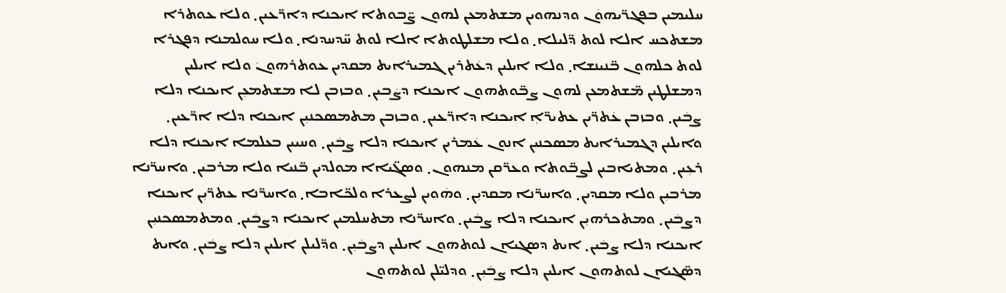ܚܠܝܡܝܢ ܒܦܓܪ̈ܝܗܘܿܢ ܘܕܢܗܘܝܢ ܡܫܬܡܥܢ ܠܗܘܢ ܨ̈ܒܘܬܐ ܐܝܟܢܐ ܕܐܪ̈ܥܝܢ܂ ܘܠܐܿ ܥܘܬܪܐ ܡܫܬܟܚ ܐܠܐ ܠܘܬ ܕ̈ܠܝܠܐ܂ ܘܠܐ ܡܫܠܛܘܬܐ ܐܠܐ ܠܘܬ ܚ̈ܕܚܕܢܐ܂ ܘܠܐ ܚܘܠܡܢܐ ܕܦܓܪܐ ܠܘܬ ܟܠܗܘܢ ܒ̈ܢܝܢܫܐ܂ ܘܠܐ ܐܝܠܝܢ ܕܥܿܬܪܝܢ ܓܡܝܪܐܝܬ ܡܩܕܝܢ ܥܘܬܪܗܘܢܿ ܘܠܐ ܐܝܠܝܢ ܕܡܫܠܛܝܢ ܡ̈ܫܬܡܥܢ ܠܗܘܢ ܨܒ̈ܘܬܗܘܢ ܐܝܟܢܐ ܕܨܿܒܝܢ܂ ܘܒܙܒܢ ܠܐ ܡܫܬܡܥܼܢ ܐܝܟܢܐ ܕܠܐ ܨܒܿܝܢ܂ ܘܒܙܒܢ ܥܿܬܪ̈ܝܢ ܥܬܝܪ̈ܐܼ ܐܝܟܢܐ ܕܐܪ̈ܥܝܢ܂ ܘܒܙܒܢ ܡܬܡܣܟܢܝܼܢ ܐܝܟܢܐ ܕܠܐ ܐܪ̈ܥܝܢ܂ ܘܐܝܠܝܢ ܕܓܡܝܪܐܝܬ ܡܣܟܢܝܢ ܐܢܘܢ ܥܿܡܪܝܢ ܐܝܟܢܐ ܕܠܐ ܨܒܿܝܢ܂ ܘܚܝܝܢ ܒܥܠܡܐ ܐܝܟܢܐ ܕܠܐ ܪܥܼܝܢ܂ ܘܡܬܝܐܒܝܢ ܠܨܒ̈ܘܬܐ ܘܥܪ̈ܩܢ ܡܢܗܘܢ܂ ܘܣܓ̈ܝܐܐ ܡܘܠܕܝܢ ܒ̈ܢܝܐ ܘܠܐ ܡܪܒܝܢ܂ ܘܐܚܪ̈ܢܐ ܡܪܒܝܼܢ ܘܠܐ ܡܩܕܝܢ܂ ܘܐܚܪ̈ܢܐ ܡܩܕܝܼܢ܂ ܘܗܿܘܝܢ ܠܨܥܪܐ ܘܠܟ̈ܐܒܐ܂ ܘܐܚܪ̈ܢܐ ܥܬܪ̈ܝܼܢ ܐܝܟܢܐ ܕܨܒܿܝܢ܂ ܘܡܬܟܪܗܝܼܢ ܐܝܟܢܐ ܕܠܐ ܨܒܿܝܢ܂ ܘܐܚܪ̈ܢܐ ܡܬܚܠܡܝܢ ܐܝܟܢܐ ܕܨܒܿܝܢ܂ ܘܡܬܡܣܟܢܝܼܢ ܐܝܟܢܐ ܕܠܐ ܨܒܿܝܢ܂ ܐܝܬ ܕܣܓܝܐܢ ܠܘܬܗܘܢ ܐܝܠܝܢ ܕܨܒܿܝܼܢ܂ ܘܕ̈ܠܝܠܢ ܐܝܠܝܢ ܕܠܐ ܨܒܿܝܢ܂ ܘܐܝܬ ܕܣ̈ܓܝܐܢ ܠܘܬܗܘܢ ܐܝܠܝܢ ܕܠܐ ܨܒܿܝܼܢ܂ ܘܕܠܝ̈ܠܢ ܠܘܬܗܘܢ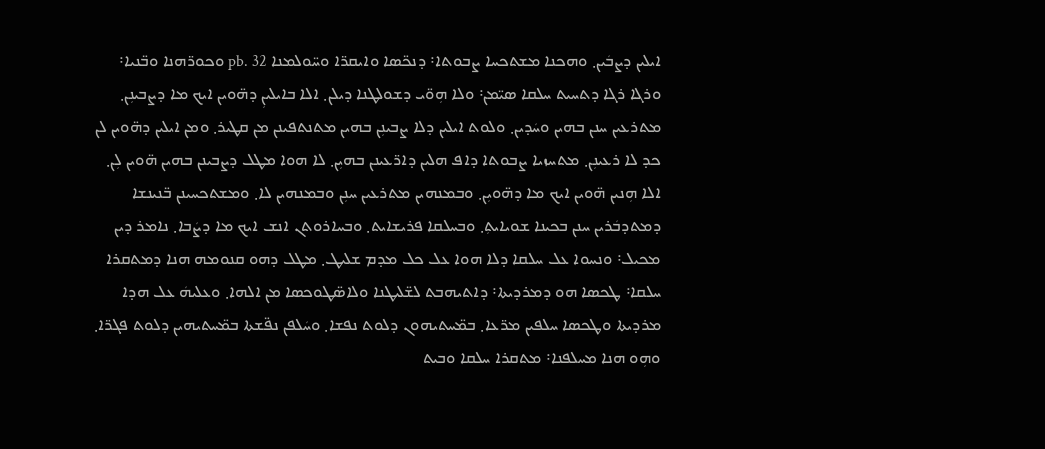ܐܝܠܝܢ ܕܨܒܿܝܢ܂ ܘܗܟܢܐ ܡܫܬܟܚܐ ܨܒܘܬܐ܃ ܕܢܟ̈ܣܐ ܘܐܝܩܪ̈ܐ ܘܚ̈ܘܠܡܢܐ pb. 32 ܘܟܘܪ̈ܗܢܐ ܘܒ̈ܢܝܐ܃ ܘܪܓܐ ܪܓܐ ܕܬܚܝܬ ܚܠܩܐ ܣܝ̈ܡܢ܃ ܘܠܐ ܗܼܘ̈ܝ ܕܫܘܠܛܢܐ ܕܝܠܢ܂ ܐܠܐ ܒܐܝܠܝܢܼ ܕܗ̈ܘܝܢ ܐܝܟ ܡܐ ܕܨܒܝܢܼܢ܂ ܡܬܪܥܝܢ ܚܢܢ ܒܗܝܢ ܘܚܿܕܝܢ܂ ܘܠܘܬ ܐܝܠܝܢ ܕܠܐ ܨܒܝܢܼܢ ܒܗܝܢ ܡܬܢܬܦܝܢܢ ܡܢ ܩܛܝܪ܂ ܘܡܢ ܐܝܠܝܢ ܕܗ̈ܘܝܢ ܠܢ ܟܕ ܠܐ ܪܥܝܢܼܢ܂ ܡܬܚܙܝܐ ܨܒܘܬܐ ܕܐܦ ܗܠܝܢ ܕܐܪ̈ܥܝܢܢ ܒܗܝܼܢ܂ ܠܐ ܗܘܐ ܡܛܠ ܕܨܒܝܢܢ ܒܗܝܢ ܗ̈ܘܝܢ ܠܼܢ܂ ܐܠܐ ܗܼܢܝܢ ܗ̈ܘܝܢ ܐܝܟ ܡܐ ܕܗ̈ܘܝܼܢ܂ ܘܒܡܢܗܝܢ ܡܬܪܥܝܢ ܚܢܼܢ ܘܒܡܢܗܝܢ ܠܐ܂ ܘܡܫܬܟܚܝܢܢ ܒ̈ܢܝܢܫܐ ܕܡܬܕܒܿܪܝܢ ܚܢܢ ܒܟܝܢܐ ܫܘܝܐܝܬܼ܂ ܘܒܚܠܩܐ ܦܪܝܫܐܝܬ܂ ܘܒܚܐܪܘܬܢ ܐܢܫ ܐܝܟ ܡܐ ܕܨܿܒܐ܂ ܢܐܡܪ ܕܝܢ ܡܟܝܠ܃ ܘܢܚܘܐ ܥܠ ܚܠܩܐ ܕܠܐ ܗܘܐ ܥܠ ܟܠ ܡܕܡ ܫܠܝܛ܂ ܡܛܠ ܕܗܘ ܩܢܘܡܗ ܗܢܐ ܕܡܬܩܪܐ ܚܠܩܐ܃ ܛܟܣܐ ܗܘ ܕܡܪܕܝܬܐ܃ ܕܐܬܝܗܒܬ ܠܫ̈ܠܝܛܢܐ ܘܠܐܣ̈ܛܘܟܣܐ ܡܢ ܐܠܗܐ܂ ܘܥܠܝܗܿ ܥܠ ܗܕܐ ܡܪܕܝܬܐ ܘܛܟܣܐ ܚܠܦܝܢ ܡܪ̈ܥܐ܂ ܒܡ̈ܚܬܝܗܘܢ ܕܠܘܬ ܢܦܫܐ܂ ܘܚܿܠܦܢ ܢܦ̈ܫܬܐ ܒܡ̈ܚܬܝܗܝܢ ܕܠܘܬ ܦܓܪ̈ܐ܂ ܘܗܼܘ ܗܢܐ ܡܚܠܦܢܐ܃ ܡܬܩܪܐ ܚܠܩܐ ܘܒܝܬ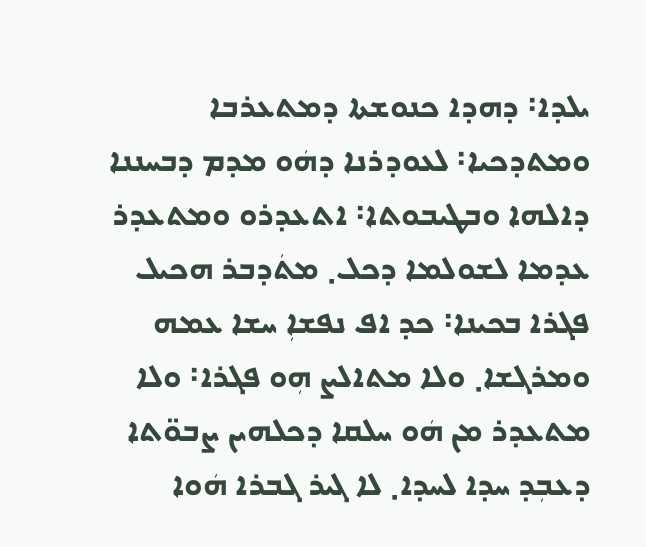ܝܠܕܐ܃ ܕܗܕܐ ܟܢܘܫܬܐ ܕܡܬܥܪܒܐ ܘܡܬܕܟܝܐ܃ ܠܥܘܕܪܢܐ ܕܗܿܘ ܡܕܡ ܕܒܚܢܢܐ ܕܐܠܗܐ ܘܒܛܝܒܘܬܐ܃ ܐܬܥܕܪܘ ܘܡܬܥܕܪ ܥܕܡܐ ܠܫܘܠܡܐ ܕܟܠ܂ ܡܬܿܕܒܪ ܗܟܝܠ ܦܓܪܐ ܒܟܝܢܐ܃ ܟܕ ܐܦ ܢܦܫܐܼ ܚܫܐ ܥܡܗ ܘܡܪܓܫܐ܂ ܘܠܐ ܡܬܐܠܨ ܗܼܘ ܦܓܪܐ܃ ܘܠܐ ܡܬܥܕܪ ܡܢ ܗܿܘ ܚܠܩܐ ܕܟܠܗܝܢ ܨܒܘ̈ܬܐ ܕܥܒܼܕ ܚܕܐ ܠܚܕܐ܂ ܠܐ ܓܝܪ ܓܒܪܐ ܗܿܘܐ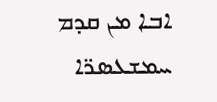ܐܒܐ ܡܢ ܩܕܡ ܚܡܫܥܣܪ̈ܐ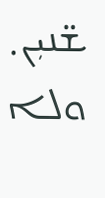ܫ̈ܢܝܼܢ܂ ܘܠܐ